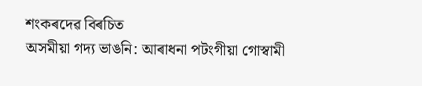শংকৰদেৱ বিৰচিত
অসমীয়া গদ্য ভাঙনি: আৰাধনা পটংগীয়া গোস্বামী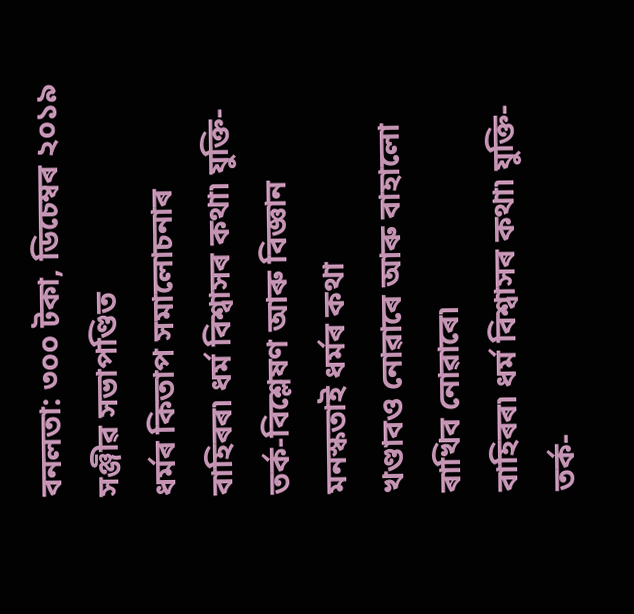বনলতা: ৩০০ টকা, ডিচেম্বৰ ২০১৯
সঞ্জীৱ সভাপণ্ডিত
ধৰ্মৰ কিতাপ সমালোচনাৰ
বাহিৰৰ৷ ধৰ্ম বিশ্বাসৰ কথা৷ যুক্তি-তৰ্ক-বিশ্লেষণ আৰু বিজ্ঞান মনস্কতাই ধৰ্মৰ কথা
খণ্ডাবও নোৱাৰে আৰু বাহালো ৰাখিব নোৱাৰে৷
বাহিৰৰ৷ ধৰ্ম বিশ্বাসৰ কথা৷ যুক্তি-তৰ্ক-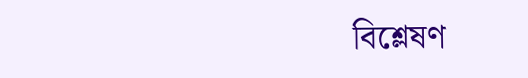বিশ্লেষণ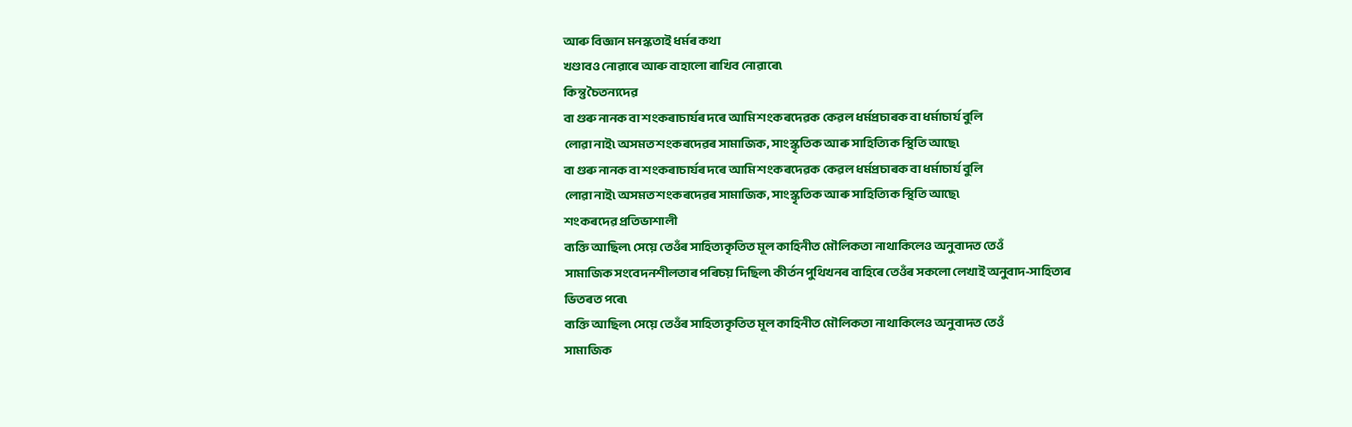আৰু বিজ্ঞান মনস্কতাই ধৰ্মৰ কথা
খণ্ডাবও নোৱাৰে আৰু বাহালো ৰাখিব নোৱাৰে৷
কিন্তু চৈতন্যদেৱ
বা গুৰু নানক বা শংকৰাচাৰ্যৰ দৰে আমি শংকৰদেৱক কেৱল ধৰ্মপ্ৰচাৰক বা ধৰ্মাচাৰ্য বুলি
লোৱা নাই৷ অসমত শংকৰদেৱৰ সামাজিক, সাংস্কৃতিক আৰু সাহিত্যিক স্থিতি আছে৷
বা গুৰু নানক বা শংকৰাচাৰ্যৰ দৰে আমি শংকৰদেৱক কেৱল ধৰ্মপ্ৰচাৰক বা ধৰ্মাচাৰ্য বুলি
লোৱা নাই৷ অসমত শংকৰদেৱৰ সামাজিক, সাংস্কৃতিক আৰু সাহিত্যিক স্থিতি আছে৷
শংকৰদেৱ প্ৰতিভাশালী
ব্যক্তি আছিল৷ সেয়ে তেওঁৰ সাহিত্যকৃতিত মূল কাহিনীত মৌলিকতা নাথাকিলেও অনুবাদত তেওঁ
সামাজিক সংবেদনশীলতাৰ পৰিচয় দিছিল৷ কীৰ্তন পুথিখনৰ বাহিৰে তেওঁৰ সকলো লেখাই অনুবাদ-সাহিত্যৰ
ভিতৰত পৰে৷
ব্যক্তি আছিল৷ সেয়ে তেওঁৰ সাহিত্যকৃতিত মূল কাহিনীত মৌলিকতা নাথাকিলেও অনুবাদত তেওঁ
সামাজিক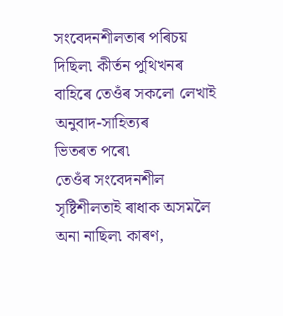সংবেদনশীলতাৰ পৰিচয় দিছিল৷ কীৰ্তন পুথিখনৰ বাহিৰে তেওঁৰ সকলো লেখাই অনুবাদ-সাহিত্যৰ
ভিতৰত পৰে৷
তেওঁৰ সংবেদনশীল
সৃষ্টিশীলতাই ৰাধাক অসমলৈ অনা নাছিল৷ কাৰণ,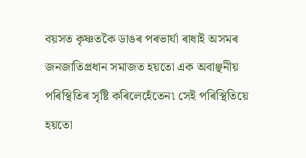বয়সত কৃষ্ণতকৈ ডাঙৰ পৰভাৰ্যা ৰাধাই অসমৰ
জনজাতিপ্ৰধান সমাজত হয়তো এক অবাঞ্ছনীয় পৰিস্থিতিৰ সৃষ্টি কৰিলেহেঁতেন৷ সেই পৰিস্থিতিয়ে
হয়তো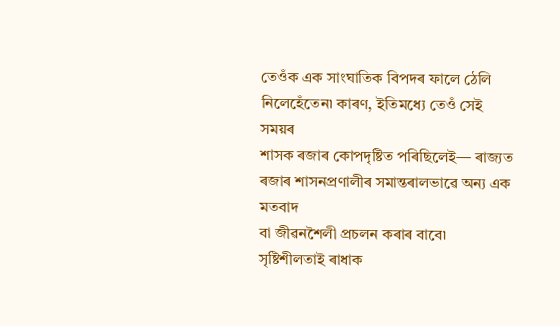তেওঁক এক সাংঘাতিক বিপদৰ ফালে ঠেলি নিলেহেঁতেন৷ কাৰণ, ইতিমধ্যে তেওঁ সেই সময়ৰ
শাসক ৰজাৰ কোপদৃষ্টিত পৰিছিলেই— ৰাজ্যত ৰজাৰ শাসনপ্ৰণালীৰ সমান্তৰালভাৱে অন্য এক মতবাদ
বা জীৱনশৈলী প্ৰচলন কৰাৰ বাবে৷
সৃষ্টিশীলতাই ৰাধাক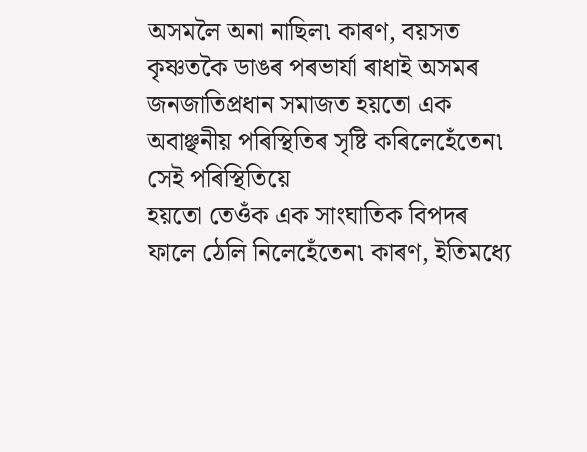অসমলৈ অনা নাছিল৷ কাৰণ, বয়সত কৃষ্ণতকৈ ডাঙৰ পৰভাৰ্যা ৰাধাই অসমৰ
জনজাতিপ্ৰধান সমাজত হয়তো এক অবাঞ্ছনীয় পৰিস্থিতিৰ সৃষ্টি কৰিলেহেঁতেন৷ সেই পৰিস্থিতিয়ে
হয়তো তেওঁক এক সাংঘাতিক বিপদৰ ফালে ঠেলি নিলেহেঁতেন৷ কাৰণ, ইতিমধ্যে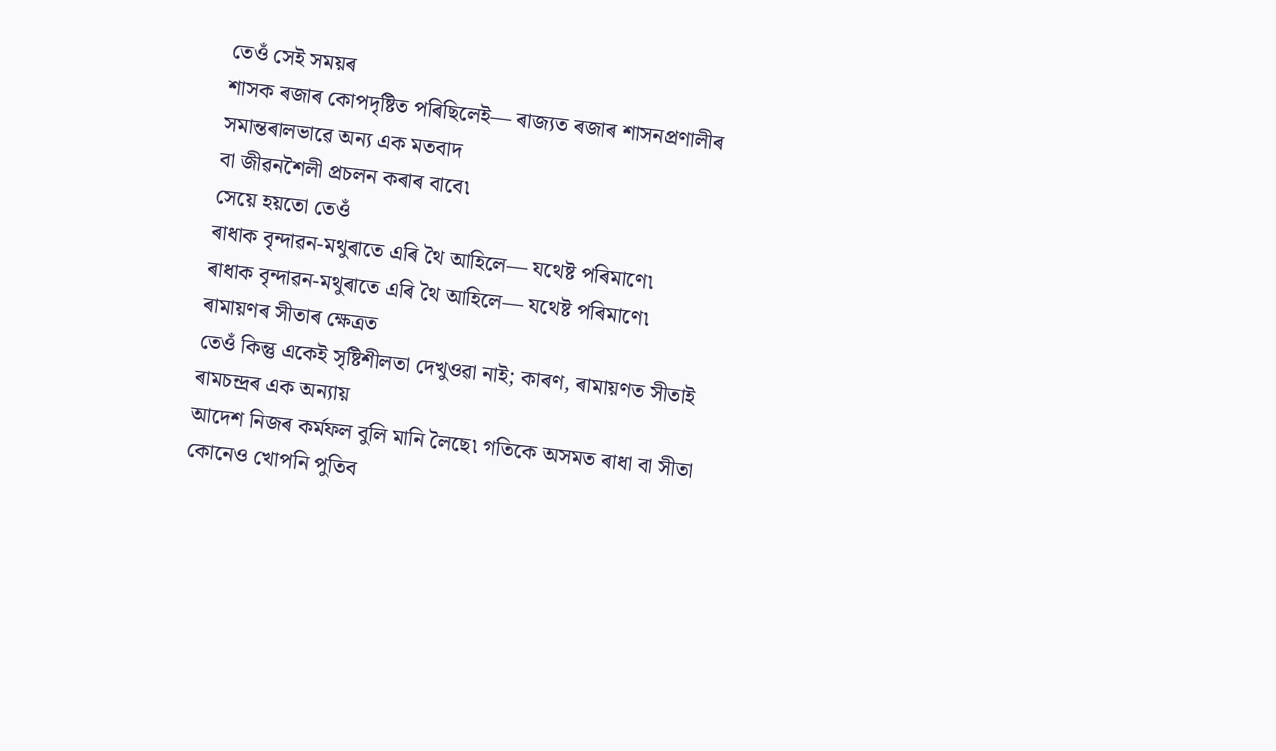তেওঁ সেই সময়ৰ
শাসক ৰজাৰ কোপদৃষ্টিত পৰিছিলেই— ৰাজ্যত ৰজাৰ শাসনপ্ৰণালীৰ সমান্তৰালভাৱে অন্য এক মতবাদ
বা জীৱনশৈলী প্ৰচলন কৰাৰ বাবে৷
সেয়ে হয়তো তেওঁ
ৰাধাক বৃন্দাৱন-মথুৰাতে এৰি থৈ আহিলে— যথেষ্ট পৰিমাণে৷
ৰাধাক বৃন্দাৱন-মথুৰাতে এৰি থৈ আহিলে— যথেষ্ট পৰিমাণে৷
ৰামায়ণৰ সীতাৰ ক্ষেত্ৰত
তেওঁ কিন্তু একেই সৃষ্টিশীলতা দেখুওৱা নাই; কাৰণ, ৰামায়ণত সীতাই ৰামচন্দ্ৰৰ এক অন্যায়
আদেশ নিজৰ কৰ্মফল বুলি মানি লৈছে৷ গতিকে অসমত ৰাধা বা সীতা কোনেও খোপনি পুতিব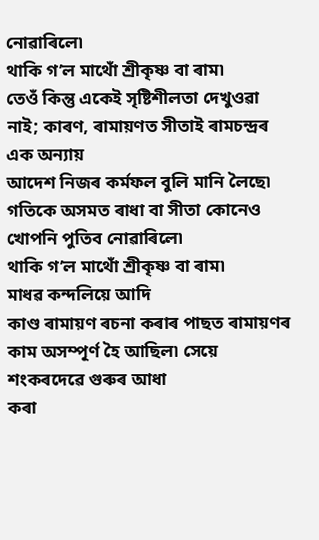নোৱাৰিলে৷
থাকি গ’ল মাথোঁ শ্রীকৃষ্ণ বা ৰাম৷
তেওঁ কিন্তু একেই সৃষ্টিশীলতা দেখুওৱা নাই; কাৰণ, ৰামায়ণত সীতাই ৰামচন্দ্ৰৰ এক অন্যায়
আদেশ নিজৰ কৰ্মফল বুলি মানি লৈছে৷ গতিকে অসমত ৰাধা বা সীতা কোনেও খোপনি পুতিব নোৱাৰিলে৷
থাকি গ’ল মাথোঁ শ্রীকৃষ্ণ বা ৰাম৷
মাধৱ কন্দলিয়ে আদি
কাণ্ড ৰামায়ণ ৰচনা কৰাৰ পাছত ৰামায়ণৰ কাম অসম্পূৰ্ণ হৈ আছিল৷ সেয়ে শংকৰদেৱে গুৰুৰ আধা
কৰা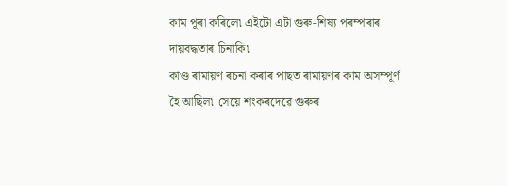কাম পূৰা কৰিলে৷ এইটো এটা গুৰু-শিষ্য পৰম্পৰাৰ দায়বদ্ধতাৰ চিনাকি৷
কাণ্ড ৰামায়ণ ৰচনা কৰাৰ পাছত ৰামায়ণৰ কাম অসম্পূৰ্ণ হৈ আছিল৷ সেয়ে শংকৰদেৱে গুৰুৰ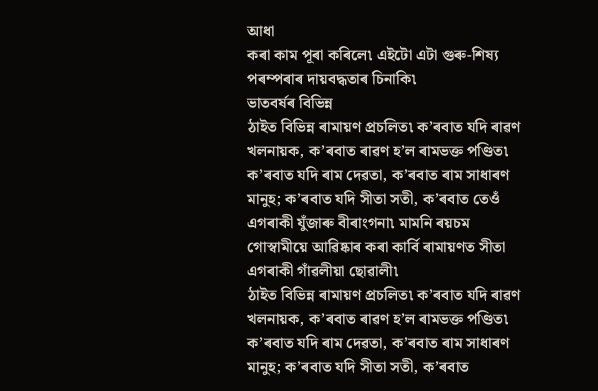আধা
কৰা কাম পূৰা কৰিলে৷ এইটো এটা গুৰু-শিষ্য পৰম্পৰাৰ দায়বদ্ধতাৰ চিনাকি৷
ভাতবৰ্ষৰ বিভিন্ন
ঠাইত বিভিন্ন ৰামায়ণ প্ৰচলিত৷ ক’ৰবাত যদি ৰাৱণ খলনায়ক, ক’ৰবাত ৰাৱণ হ’ল ৰামভক্ত পণ্ডিত৷
ক’ৰবাত যদি ৰাম দেৱতা, ক’ৰবাত ৰাম সাধাৰণ মানুহ; ক’ৰবাত যদি সীতা সতী, ক’ৰবাত তেওঁ
এগৰাকী যুঁজাৰু বীৰাংগনা৷ মামনি ৰয়চম গোস্বামীয়ে আৱিষ্কাৰ কৰা কাৰ্বি ৰামায়ণত সীতা
এগৰাকী গাঁৱলীয়া ছোৱালী৷
ঠাইত বিভিন্ন ৰামায়ণ প্ৰচলিত৷ ক’ৰবাত যদি ৰাৱণ খলনায়ক, ক’ৰবাত ৰাৱণ হ’ল ৰামভক্ত পণ্ডিত৷
ক’ৰবাত যদি ৰাম দেৱতা, ক’ৰবাত ৰাম সাধাৰণ মানুহ; ক’ৰবাত যদি সীতা সতী, ক’ৰবাত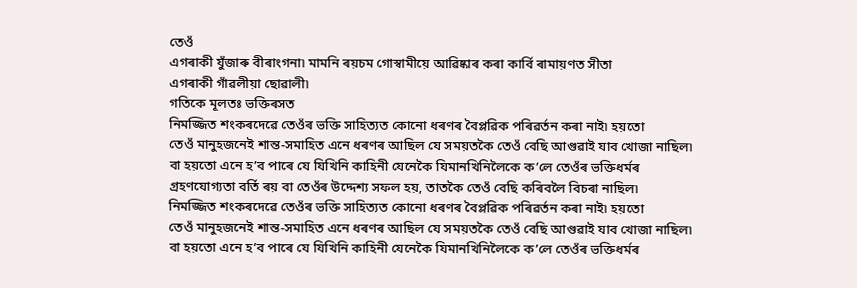তেওঁ
এগৰাকী যুঁজাৰু বীৰাংগনা৷ মামনি ৰয়চম গোস্বামীয়ে আৱিষ্কাৰ কৰা কাৰ্বি ৰামায়ণত সীতা
এগৰাকী গাঁৱলীয়া ছোৱালী৷
গতিকে মূলতঃ ভক্তিৰসত
নিমজ্জিত শংকৰদেৱে তেওঁৰ ভক্তি সাহিত্যত কোনো ধৰণৰ বৈপ্লৱিক পৰিৱৰ্তন কৰা নাই৷ হয়তো
তেওঁ মানুহজনেই শান্ত-সমাহিত এনে ধৰণৰ আছিল যে সময়তকৈ তেওঁ বেছি আগুৱাই যাব খোজা নাছিল৷
বা হয়তো এনে হ’ব পাৰে যে যিখিনি কাহিনী যেনেকৈ যিমানখিনিলৈকে ক’লে তেওঁৰ ভক্তিধৰ্মৰ
গ্ৰহণযোগ্যতা বৰ্তি ৰয় বা তেওঁৰ উদ্দেশ্য সফল হয়, তাতকৈ তেওঁ বেছি কৰিবলৈ বিচৰা নাছিল৷
নিমজ্জিত শংকৰদেৱে তেওঁৰ ভক্তি সাহিত্যত কোনো ধৰণৰ বৈপ্লৱিক পৰিৱৰ্তন কৰা নাই৷ হয়তো
তেওঁ মানুহজনেই শান্ত-সমাহিত এনে ধৰণৰ আছিল যে সময়তকৈ তেওঁ বেছি আগুৱাই যাব খোজা নাছিল৷
বা হয়তো এনে হ’ব পাৰে যে যিখিনি কাহিনী যেনেকৈ যিমানখিনিলৈকে ক’লে তেওঁৰ ভক্তিধৰ্মৰ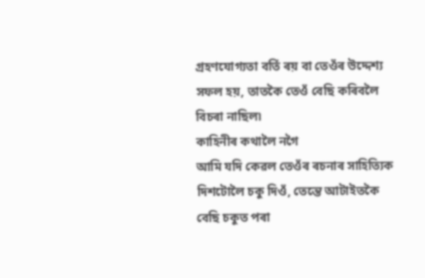গ্ৰহণযোগ্যতা বৰ্তি ৰয় বা তেওঁৰ উদ্দেশ্য সফল হয়, তাতকৈ তেওঁ বেছি কৰিবলৈ বিচৰা নাছিল৷
কাহিনীৰ কথালৈ নগৈ
আমি যদি কেৱল তেওঁৰ ৰচনাৰ সাহিত্যিক দিশটোলৈ চকু দিওঁ, তেন্তে আটাইতকৈ বেছি চকুত পৰা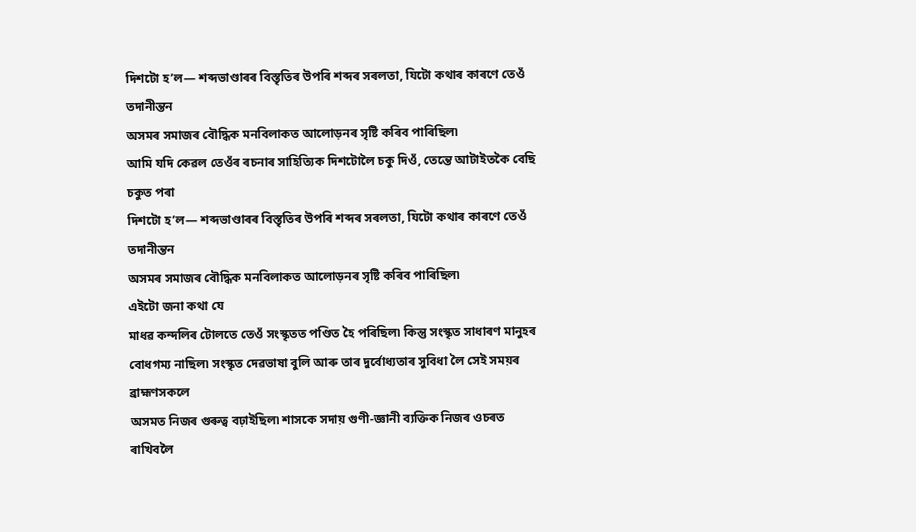দিশটো হ’ল— শব্দভাণ্ডাৰৰ বিস্তৃতিৰ উপৰি শব্দৰ সৰলতা, যিটো কথাৰ কাৰণে তেওঁ তদানীন্তন
অসমৰ সমাজৰ বৌদ্ধিক মনবিলাকত আলোড়নৰ সৃষ্টি কৰিব পাৰিছিল৷
আমি যদি কেৱল তেওঁৰ ৰচনাৰ সাহিত্যিক দিশটোলৈ চকু দিওঁ, তেন্তে আটাইতকৈ বেছি চকুত পৰা
দিশটো হ’ল— শব্দভাণ্ডাৰৰ বিস্তৃতিৰ উপৰি শব্দৰ সৰলতা, যিটো কথাৰ কাৰণে তেওঁ তদানীন্তন
অসমৰ সমাজৰ বৌদ্ধিক মনবিলাকত আলোড়নৰ সৃষ্টি কৰিব পাৰিছিল৷
এইটো জনা কথা যে
মাধৱ কন্দলিৰ টোলতে তেওঁ সংস্কৃতত পণ্ডিত হৈ পৰিছিল৷ কিন্তু সংস্কৃত সাধাৰণ মানুহৰ
বোধগম্য নাছিল৷ সংস্কৃত দেৱভাষা বুলি আৰু তাৰ দুৰ্বোধ্যতাৰ সুবিধা লৈ সেই সময়ৰ ব্ৰাহ্মণসকলে
অসমত নিজৰ গুৰুত্ব বঢ়াইছিল৷ শাসকে সদায় গুণী-জ্ঞানী ব্যক্তিক নিজৰ ওচৰত ৰাখিবলৈ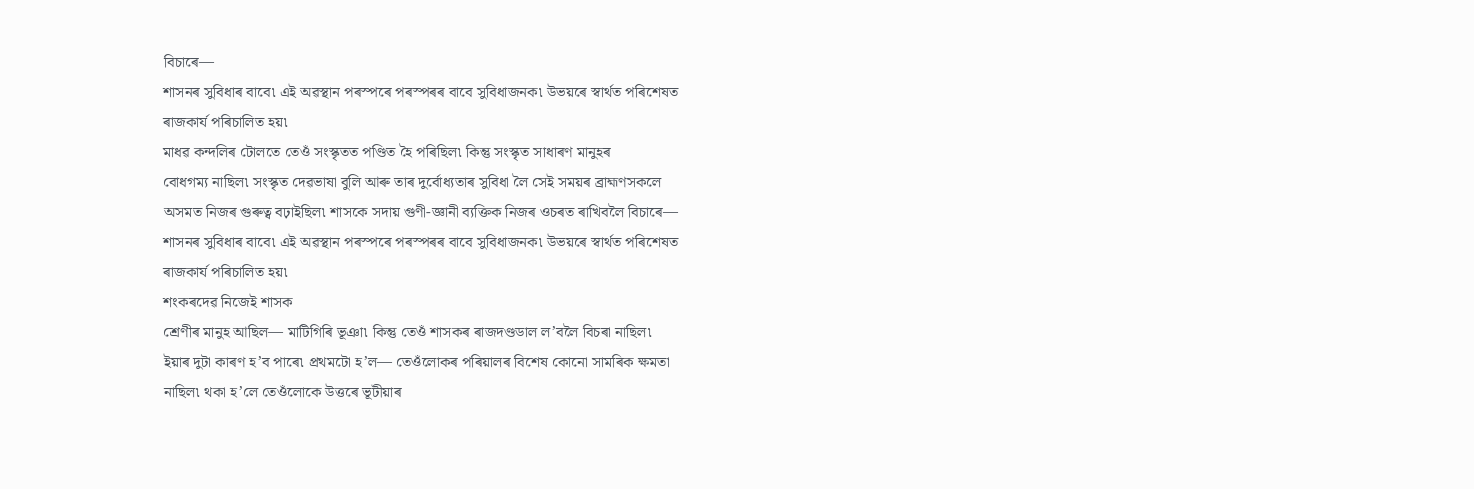বিচাৰে—
শাসনৰ সুবিধাৰ বাবে৷ এই অৱস্থান পৰস্পৰে পৰস্পৰৰ বাবে সুবিধাজনক৷ উভয়ৰে স্বাৰ্থত পৰিশেষত
ৰাজকাৰ্য পৰিচালিত হয়৷
মাধৱ কন্দলিৰ টোলতে তেওঁ সংস্কৃতত পণ্ডিত হৈ পৰিছিল৷ কিন্তু সংস্কৃত সাধাৰণ মানুহৰ
বোধগম্য নাছিল৷ সংস্কৃত দেৱভাষা বুলি আৰু তাৰ দুৰ্বোধ্যতাৰ সুবিধা লৈ সেই সময়ৰ ব্ৰাহ্মণসকলে
অসমত নিজৰ গুৰুত্ব বঢ়াইছিল৷ শাসকে সদায় গুণী-জ্ঞানী ব্যক্তিক নিজৰ ওচৰত ৰাখিবলৈ বিচাৰে—
শাসনৰ সুবিধাৰ বাবে৷ এই অৱস্থান পৰস্পৰে পৰস্পৰৰ বাবে সুবিধাজনক৷ উভয়ৰে স্বাৰ্থত পৰিশেষত
ৰাজকাৰ্য পৰিচালিত হয়৷
শংকৰদেৱ নিজেই শাসক
শ্ৰেণীৰ মানুহ আছিল— মাটিগিৰি ভূঞা৷ কিন্তু তেওঁ শাসকৰ ৰাজদণ্ডডাল ল’বলৈ বিচৰা নাছিল৷
ইয়াৰ দুটা কাৰণ হ’ব পাৰে৷ প্ৰথমটো হ’ল— তেওঁলোকৰ পৰিয়ালৰ বিশেষ কোনো সামৰিক ক্ষমতা
নাছিল৷ থকা হ’লে তেওঁলোকে উত্তৰে ভূটীয়াৰ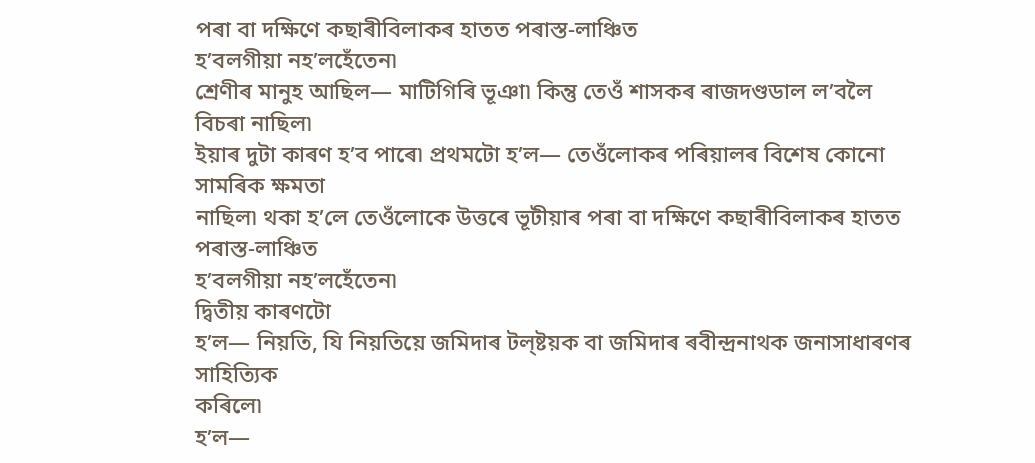পৰা বা দক্ষিণে কছাৰীবিলাকৰ হাতত পৰাস্ত-লাঞ্চিত
হ’বলগীয়া নহ’লহেঁতেন৷
শ্ৰেণীৰ মানুহ আছিল— মাটিগিৰি ভূঞা৷ কিন্তু তেওঁ শাসকৰ ৰাজদণ্ডডাল ল’বলৈ বিচৰা নাছিল৷
ইয়াৰ দুটা কাৰণ হ’ব পাৰে৷ প্ৰথমটো হ’ল— তেওঁলোকৰ পৰিয়ালৰ বিশেষ কোনো সামৰিক ক্ষমতা
নাছিল৷ থকা হ’লে তেওঁলোকে উত্তৰে ভূটীয়াৰ পৰা বা দক্ষিণে কছাৰীবিলাকৰ হাতত পৰাস্ত-লাঞ্চিত
হ’বলগীয়া নহ’লহেঁতেন৷
দ্বিতীয় কাৰণটো
হ’ল— নিয়তি, যি নিয়তিয়ে জমিদাৰ টল্ষ্টয়ক বা জমিদাৰ ৰবীন্দ্ৰনাথক জনাসাধাৰণৰ সাহিত্যিক
কৰিলে৷
হ’ল—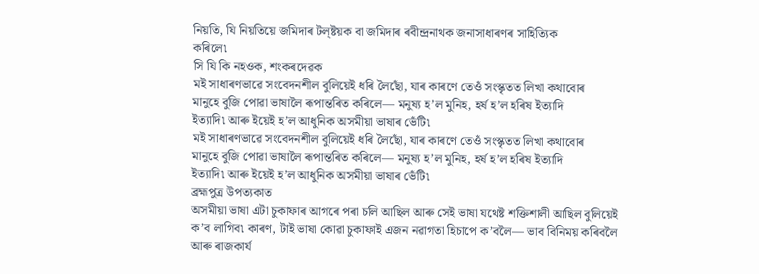নিয়তি, যি নিয়তিয়ে জমিদাৰ টল্ষ্টয়ক বা জমিদাৰ ৰবীন্দ্ৰনাথক জনাসাধাৰণৰ সাহিত্যিক
কৰিলে৷
সি যি কি নহওক, শংকৰদেৱক
মই সাধাৰণভাৱে সংবেদনশীল বুলিয়েই ধৰি লৈছোঁ, যাৰ কাৰণে তেওঁ সংস্কৃতত লিখা কথাবোৰ
মানুহে বুজি পোৱা ভাষালৈ ৰূপান্তৰিত কৰিলে— মনুষ্য হ’ল মুনিহ, হৰ্ষ হ’ল হৰিষ ইত্যাদি
ইত্যাদি৷ আৰু ইয়েই হ’ল আধুনিক অসমীয়া ভাষাৰ ভেঁটি৷
মই সাধাৰণভাৱে সংবেদনশীল বুলিয়েই ধৰি লৈছোঁ, যাৰ কাৰণে তেওঁ সংস্কৃতত লিখা কথাবোৰ
মানুহে বুজি পোৱা ভাষালৈ ৰূপান্তৰিত কৰিলে— মনুষ্য হ’ল মুনিহ, হৰ্ষ হ’ল হৰিষ ইত্যাদি
ইত্যাদি৷ আৰু ইয়েই হ’ল আধুনিক অসমীয়া ভাষাৰ ভেঁটি৷
ব্ৰহ্মপুত্ৰ উপত্যকাত
অসমীয়া ভাষা এটা চুকাফাৰ আগৰে পৰা চলি আছিল আৰু সেই ভাষা যথেষ্ট শক্তিশালী আছিল বুলিয়েই
ক’ব লাগিব৷ কাৰণ, টাই ভাষা কোৱা চুকাফাই এজন নৱাগতা হিচাপে ক’বলৈ— ভাব বিনিময় কৰিবলৈ
আৰু ৰাজকাৰ্য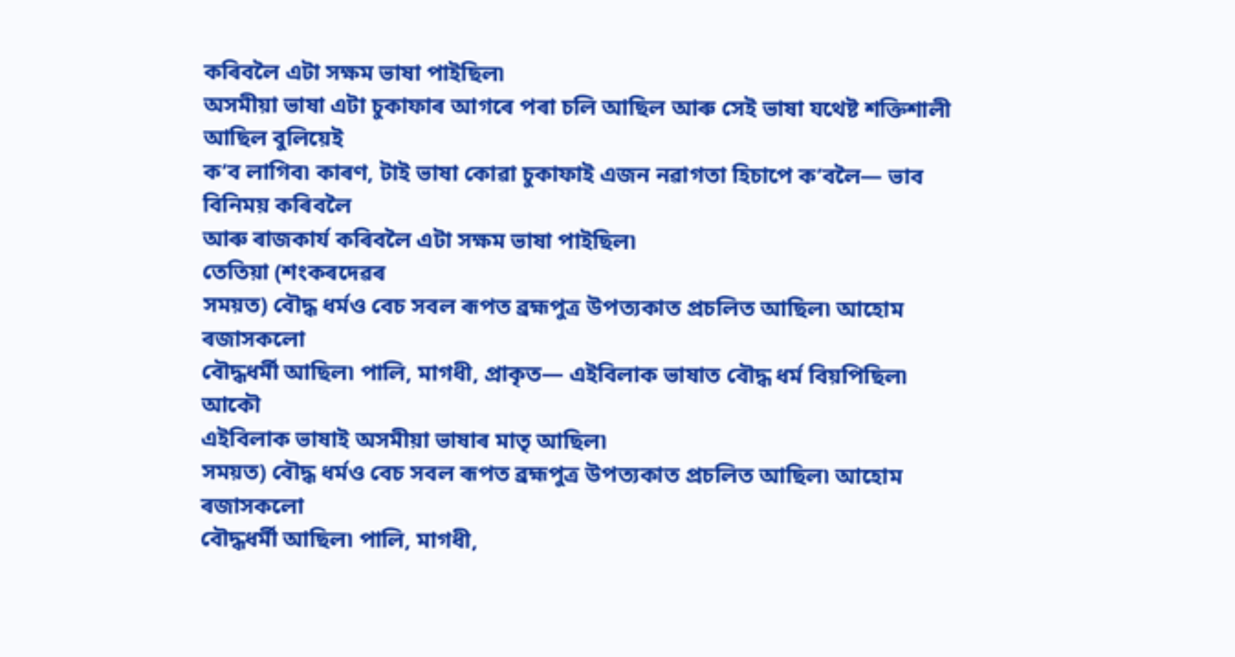কৰিবলৈ এটা সক্ষম ভাষা পাইছিল৷
অসমীয়া ভাষা এটা চুকাফাৰ আগৰে পৰা চলি আছিল আৰু সেই ভাষা যথেষ্ট শক্তিশালী আছিল বুলিয়েই
ক’ব লাগিব৷ কাৰণ, টাই ভাষা কোৱা চুকাফাই এজন নৱাগতা হিচাপে ক’বলৈ— ভাব বিনিময় কৰিবলৈ
আৰু ৰাজকাৰ্য কৰিবলৈ এটা সক্ষম ভাষা পাইছিল৷
তেতিয়া (শংকৰদেৱৰ
সময়ত) বৌদ্ধ ধৰ্মও বেচ সবল ৰূপত ব্ৰহ্মপুত্ৰ উপত্যকাত প্ৰচলিত আছিল৷ আহোম ৰজাসকলো
বৌদ্ধধৰ্মী আছিল৷ পালি, মাগধী, প্ৰাকৃত— এইবিলাক ভাষাত বৌদ্ধ ধৰ্ম বিয়পিছিল৷ আকৌ
এইবিলাক ভাষাই অসমীয়া ভাষাৰ মাতৃ আছিল৷
সময়ত) বৌদ্ধ ধৰ্মও বেচ সবল ৰূপত ব্ৰহ্মপুত্ৰ উপত্যকাত প্ৰচলিত আছিল৷ আহোম ৰজাসকলো
বৌদ্ধধৰ্মী আছিল৷ পালি, মাগধী,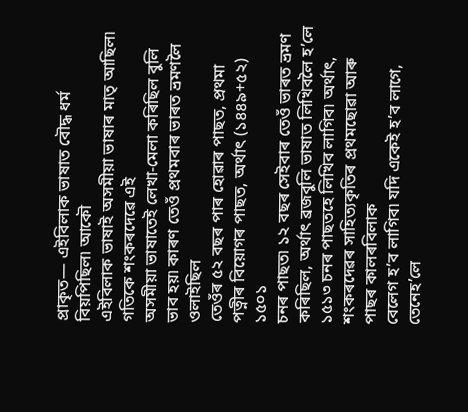প্ৰাকৃত— এইবিলাক ভাষাত বৌদ্ধ ধৰ্ম বিয়পিছিল৷ আকৌ
এইবিলাক ভাষাই অসমীয়া ভাষাৰ মাতৃ আছিল৷
গতিকে শংকৰদেৱে এই
অসমীয়া ভাষাতেই লেখা-মেলা কৰিছিল বুলি ভাব হয়৷ কাৰণ তেওঁ প্ৰথমবাৰ ভাৰত ভ্ৰমণলৈ ওলাইছিল
তেওঁৰ ৫২ বছৰ পাৰ হোৱাৰ পাছত, প্ৰথমা পত্নীৰ বিয়োগৰ পাছত, অৰ্থাৎ (১৪৪৯+৫২) ১৫০১
চনৰ পাছত৷ ১২ বছৰ সেইবাৰ তেওঁ ভাৰত ভ্ৰমণ কৰিছিল, অৰ্থাৎ ব্ৰজবুলি ভাষাত লিখিবলৈ হ’লে
১৫১৩ চনৰ পাছতহে লিখিব লাগিব৷ অৰ্থাৎ, শংকৰদেৱৰ সাহিত্যকৃতিৰ প্ৰথমছোৱা আৰু পাছৰ কালৰবিলাক
বেলেগ হ’ব লাগিব৷ যদি একেই হ’ব লাগে, তেনেহ’লে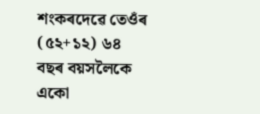শংকৰদেৱে তেওঁৰ (৫২+১২) ৬৪ বছৰ বয়সলৈকে
একো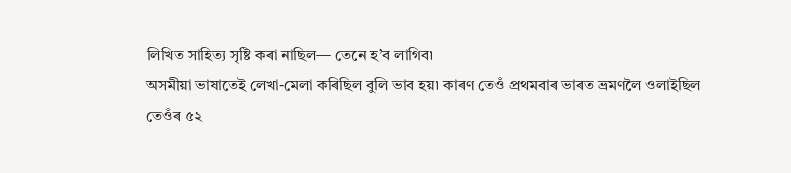লিখিত সাহিত্য সৃষ্টি কৰা নাছিল— তেনে হ’ব লাগিব৷
অসমীয়া ভাষাতেই লেখা-মেলা কৰিছিল বুলি ভাব হয়৷ কাৰণ তেওঁ প্ৰথমবাৰ ভাৰত ভ্ৰমণলৈ ওলাইছিল
তেওঁৰ ৫২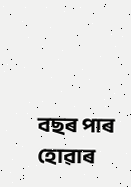বছৰ পাৰ হোৱাৰ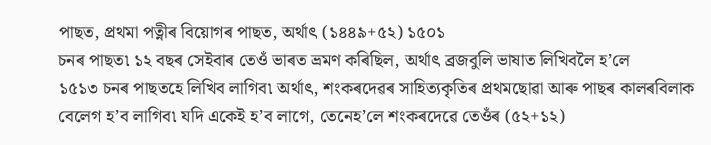পাছত, প্ৰথমা পত্নীৰ বিয়োগৰ পাছত, অৰ্থাৎ (১৪৪৯+৫২) ১৫০১
চনৰ পাছত৷ ১২ বছৰ সেইবাৰ তেওঁ ভাৰত ভ্ৰমণ কৰিছিল, অৰ্থাৎ ব্ৰজবুলি ভাষাত লিখিবলৈ হ’লে
১৫১৩ চনৰ পাছতহে লিখিব লাগিব৷ অৰ্থাৎ, শংকৰদেৱৰ সাহিত্যকৃতিৰ প্ৰথমছোৱা আৰু পাছৰ কালৰবিলাক
বেলেগ হ’ব লাগিব৷ যদি একেই হ’ব লাগে, তেনেহ’লে শংকৰদেৱে তেওঁৰ (৫২+১২)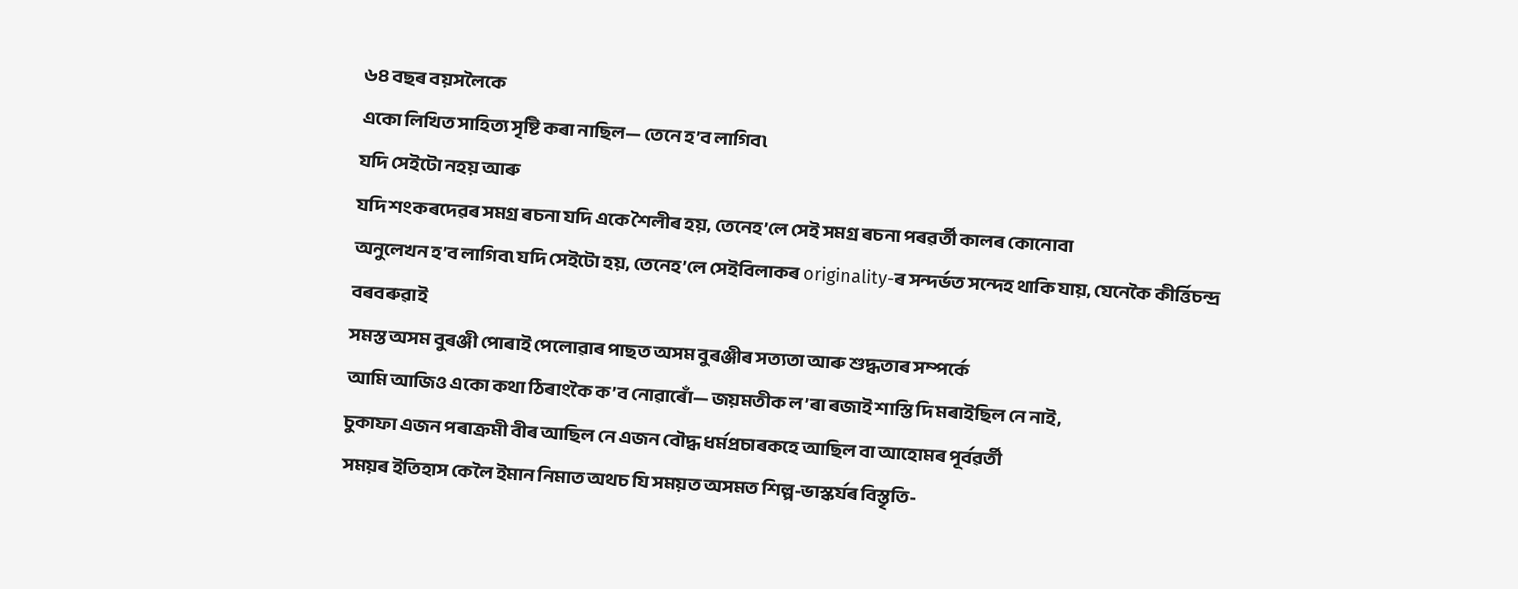৬৪ বছৰ বয়সলৈকে
একো লিখিত সাহিত্য সৃষ্টি কৰা নাছিল— তেনে হ’ব লাগিব৷
যদি সেইটো নহয় আৰু
যদি শংকৰদেৱৰ সমগ্ৰ ৰচনা যদি একে শৈলীৰ হয়, তেনেহ’লে সেই সমগ্ৰ ৰচনা পৰৱৰ্তী কালৰ কোনোবা
অনুলেখন হ’ব লাগিব৷ যদি সেইটো হয়, তেনেহ’লে সেইবিলাকৰ originality-ৰ সন্দৰ্ভত সন্দেহ থাকি যায়, যেনেকৈ কীৰ্ত্তিচন্দ্ৰ বৰবৰুৱাই
সমস্ত অসম বুৰঞ্জী পোৰাই পেলোৱাৰ পাছত অসম বুৰঞ্জীৰ সত্যতা আৰু শুদ্ধতাৰ সম্পৰ্কে
আমি আজিও একো কথা ঠিৰাংকৈ ক’ব নোৱাৰোঁ— জয়মতীক ল’ৰা ৰজাই শাস্তি দি মৰাইছিল নে নাই,
চুকাফা এজন পৰাক্ৰমী বীৰ আছিল নে এজন বৌদ্ধ ধৰ্মপ্ৰচাৰকহে আছিল বা আহোমৰ পূৰ্বৱৰ্তী
সময়ৰ ইতিহাস কেলৈ ইমান নিমাত অথচ যি সময়ত অসমত শিল্প-ভাস্কৰ্যৰ বিস্তৃতি-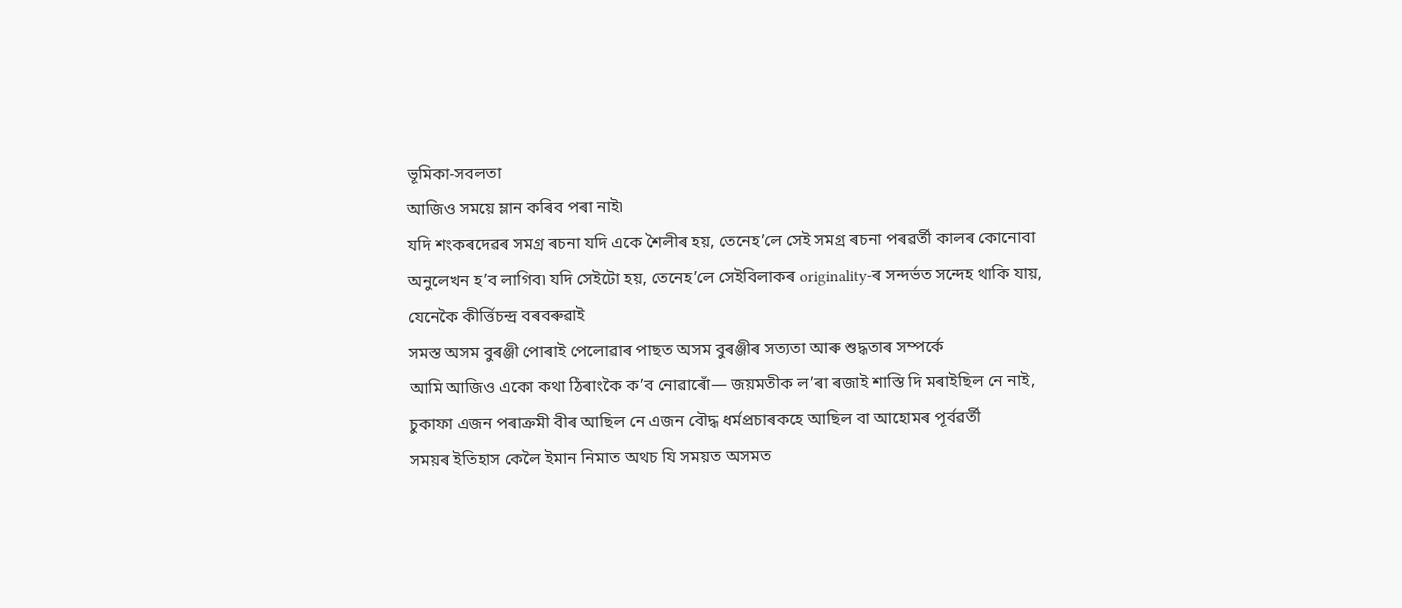ভূমিকা-সবলতা
আজিও সময়ে ম্লান কৰিব পৰা নাই৷
যদি শংকৰদেৱৰ সমগ্ৰ ৰচনা যদি একে শৈলীৰ হয়, তেনেহ’লে সেই সমগ্ৰ ৰচনা পৰৱৰ্তী কালৰ কোনোবা
অনুলেখন হ’ব লাগিব৷ যদি সেইটো হয়, তেনেহ’লে সেইবিলাকৰ originality-ৰ সন্দৰ্ভত সন্দেহ থাকি যায়, যেনেকৈ কীৰ্ত্তিচন্দ্ৰ বৰবৰুৱাই
সমস্ত অসম বুৰঞ্জী পোৰাই পেলোৱাৰ পাছত অসম বুৰঞ্জীৰ সত্যতা আৰু শুদ্ধতাৰ সম্পৰ্কে
আমি আজিও একো কথা ঠিৰাংকৈ ক’ব নোৱাৰোঁ— জয়মতীক ল’ৰা ৰজাই শাস্তি দি মৰাইছিল নে নাই,
চুকাফা এজন পৰাক্ৰমী বীৰ আছিল নে এজন বৌদ্ধ ধৰ্মপ্ৰচাৰকহে আছিল বা আহোমৰ পূৰ্বৱৰ্তী
সময়ৰ ইতিহাস কেলৈ ইমান নিমাত অথচ যি সময়ত অসমত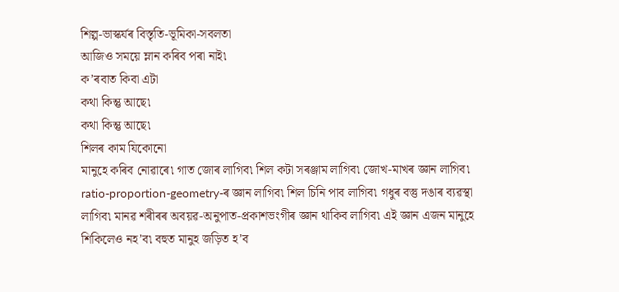শিল্প-ভাস্কৰ্যৰ বিস্তৃতি-ভূমিকা-সবলতা
আজিও সময়ে ম্লান কৰিব পৰা নাই৷
ক’ৰবাত কিবা এটা
কথা কিন্তু আছে৷
কথা কিন্তু আছে৷
শিলৰ কাম যিকোনো
মানুহে কৰিব নোৱাৰে৷ গাত জোৰ লাগিব৷ শিল কটা সৰঞ্জাম লাগিব৷ জোখ-মাখৰ জ্ঞান লাগিব৷
ratio-proportion-geometry-ৰ জ্ঞান লাগিব৷ শিল চিনি পাব লাগিব৷ গধুৰ বস্তু দঙাৰ ব্যৱস্থা
লাগিব৷ মানৱ শৰীৰৰ অবয়ৱ-অনুপাত-প্ৰকাশভংগীৰ জ্ঞান থাকিব লাগিব৷ এই জ্ঞান এজন মানুহে
শিকিলেও নহ’ব৷ বহুত মানুহ জড়িত হ’ব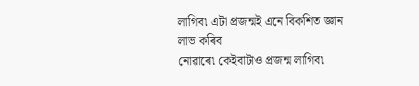লাগিব৷ এটা প্ৰজন্মই এনে বিকশিত জ্ঞান লাভ কৰিব
নোৱাৰে৷ কেইবাটাও প্ৰজন্ম লাগিব৷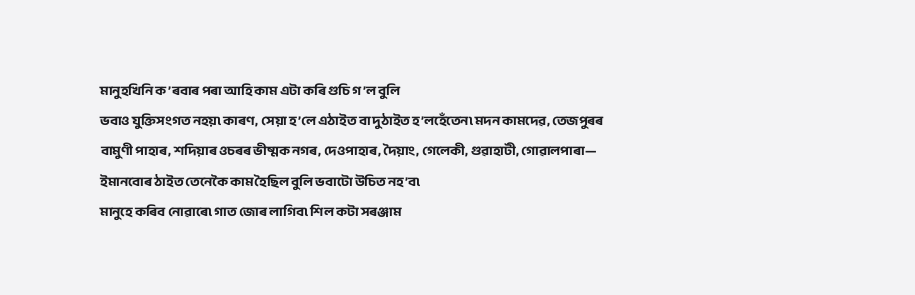মানুহখিনি ক’ৰবাৰ পৰা আহি কাম এটা কৰি গুচি গ’ল বুলি
ভবাও যুক্তিসংগত নহয়৷ কাৰণ, সেয়া হ’লে এঠাইত বা দুঠাইত হ’লহেঁতেন৷ মদন কামদেৱ, তেজপুৰৰ
বামুণী পাহাৰ, শদিয়াৰ ওচৰৰ ভীষ্মক নগৰ, দেওপাহাৰ, দৈয়াং, গেলেকী, গুৱাহাটী, গোৱালপাৰা—
ইমানবোৰ ঠাইত তেনেকৈ কাম হৈছিল বুলি ভবাটো উচিত নহ’ব৷
মানুহে কৰিব নোৱাৰে৷ গাত জোৰ লাগিব৷ শিল কটা সৰঞ্জাম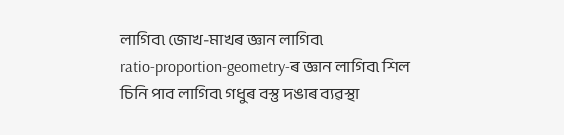লাগিব৷ জোখ-মাখৰ জ্ঞান লাগিব৷
ratio-proportion-geometry-ৰ জ্ঞান লাগিব৷ শিল চিনি পাব লাগিব৷ গধুৰ বস্তু দঙাৰ ব্যৱস্থা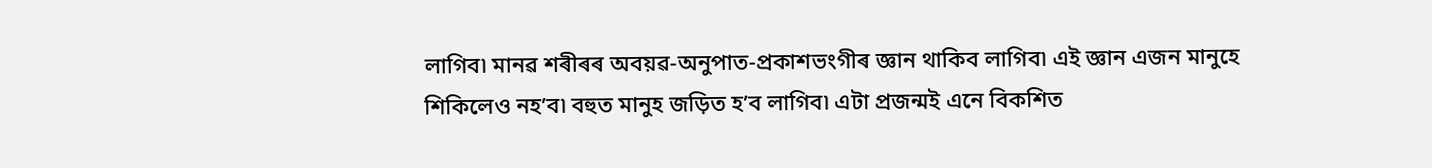লাগিব৷ মানৱ শৰীৰৰ অবয়ৱ-অনুপাত-প্ৰকাশভংগীৰ জ্ঞান থাকিব লাগিব৷ এই জ্ঞান এজন মানুহে
শিকিলেও নহ’ব৷ বহুত মানুহ জড়িত হ’ব লাগিব৷ এটা প্ৰজন্মই এনে বিকশিত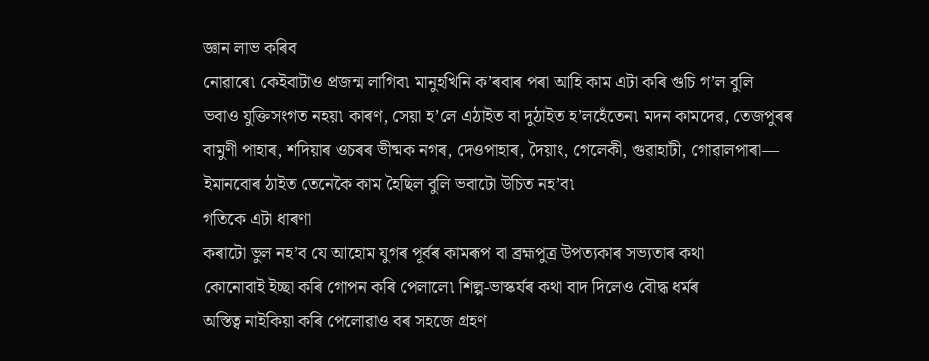জ্ঞান লাভ কৰিব
নোৱাৰে৷ কেইবাটাও প্ৰজন্ম লাগিব৷ মানুহখিনি ক’ৰবাৰ পৰা আহি কাম এটা কৰি গুচি গ’ল বুলি
ভবাও যুক্তিসংগত নহয়৷ কাৰণ, সেয়া হ’লে এঠাইত বা দুঠাইত হ’লহেঁতেন৷ মদন কামদেৱ, তেজপুৰৰ
বামুণী পাহাৰ, শদিয়াৰ ওচৰৰ ভীষ্মক নগৰ, দেওপাহাৰ, দৈয়াং, গেলেকী, গুৱাহাটী, গোৱালপাৰা—
ইমানবোৰ ঠাইত তেনেকৈ কাম হৈছিল বুলি ভবাটো উচিত নহ’ব৷
গতিকে এটা ধাৰণা
কৰাটো ভুল নহ’ব যে আহোম যুগৰ পূৰ্বৰ কামৰূপ বা ব্ৰহ্মপুত্ৰ উপত্যকাৰ সভ্যতাৰ কথা
কোনোবাই ইচ্ছা কৰি গোপন কৰি পেলালে৷ শিল্প-ভাস্কৰ্যৰ কথা বাদ দিলেও বৌদ্ধ ধৰ্মৰ
অস্তিত্ব নাইকিয়া কৰি পেলোৱাও বৰ সহজে গ্ৰহণ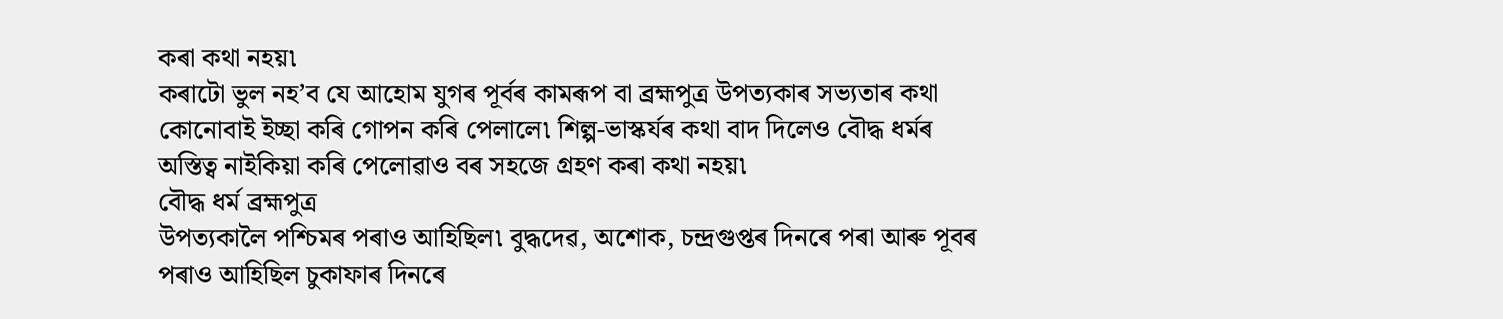কৰা কথা নহয়৷
কৰাটো ভুল নহ’ব যে আহোম যুগৰ পূৰ্বৰ কামৰূপ বা ব্ৰহ্মপুত্ৰ উপত্যকাৰ সভ্যতাৰ কথা
কোনোবাই ইচ্ছা কৰি গোপন কৰি পেলালে৷ শিল্প-ভাস্কৰ্যৰ কথা বাদ দিলেও বৌদ্ধ ধৰ্মৰ
অস্তিত্ব নাইকিয়া কৰি পেলোৱাও বৰ সহজে গ্ৰহণ কৰা কথা নহয়৷
বৌদ্ধ ধৰ্ম ব্ৰহ্মপুত্ৰ
উপত্যকালৈ পশ্চিমৰ পৰাও আহিছিল৷ বুদ্ধদেৱ, অশোক, চন্দ্ৰগুপ্তৰ দিনৰে পৰা আৰু পূবৰ
পৰাও আহিছিল চুকাফাৰ দিনৰে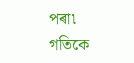পৰা৷ গতিকে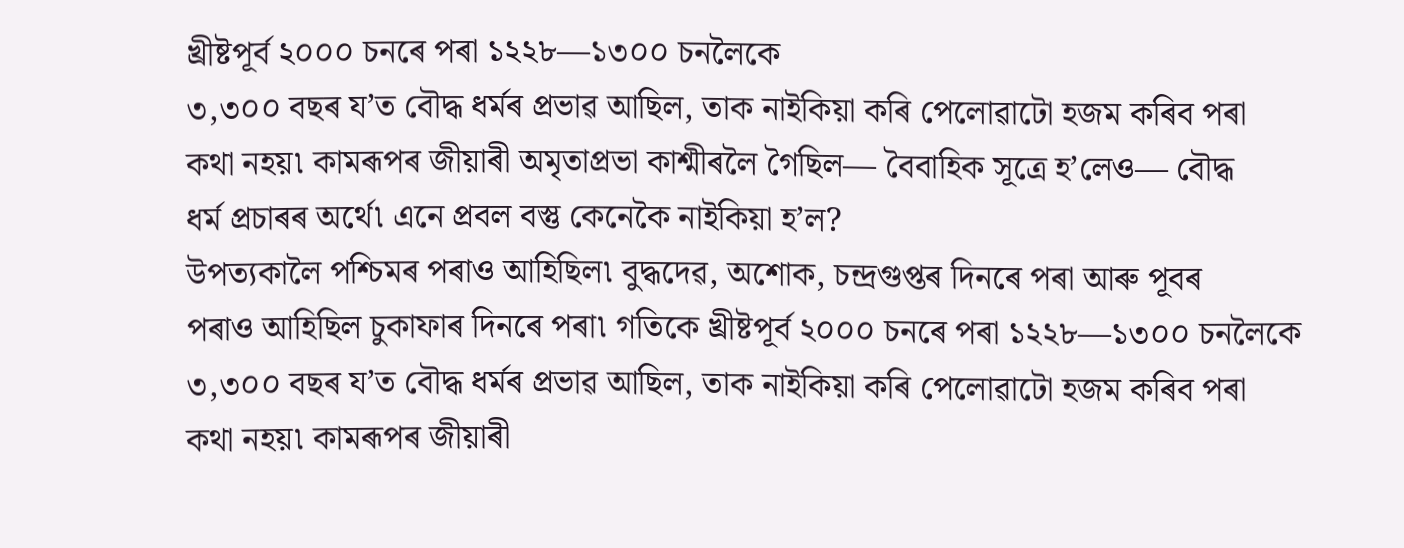খ্ৰীষ্টপূৰ্ব ২০০০ চনৰে পৰা ১২২৮—১৩০০ চনলৈকে
৩,৩০০ বছৰ য’ত বৌদ্ধ ধৰ্মৰ প্ৰভাৱ আছিল, তাক নাইকিয়া কৰি পেলোৱাটো হজম কৰিব পৰা
কথা নহয়৷ কামৰূপৰ জীয়াৰী অমৃতাপ্ৰভা কাশ্মীৰলৈ গৈছিল— বৈবাহিক সূত্ৰে হ’লেও— বৌদ্ধ
ধৰ্ম প্ৰচাৰৰ অৰ্থে৷ এনে প্ৰবল বস্তু কেনেকৈ নাইকিয়া হ’ল?
উপত্যকালৈ পশ্চিমৰ পৰাও আহিছিল৷ বুদ্ধদেৱ, অশোক, চন্দ্ৰগুপ্তৰ দিনৰে পৰা আৰু পূবৰ
পৰাও আহিছিল চুকাফাৰ দিনৰে পৰা৷ গতিকে খ্ৰীষ্টপূৰ্ব ২০০০ চনৰে পৰা ১২২৮—১৩০০ চনলৈকে
৩,৩০০ বছৰ য’ত বৌদ্ধ ধৰ্মৰ প্ৰভাৱ আছিল, তাক নাইকিয়া কৰি পেলোৱাটো হজম কৰিব পৰা
কথা নহয়৷ কামৰূপৰ জীয়াৰী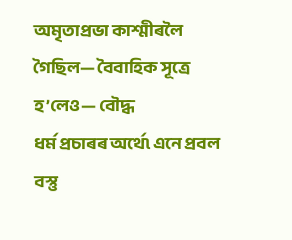অমৃতাপ্ৰভা কাশ্মীৰলৈ গৈছিল— বৈবাহিক সূত্ৰে হ’লেও— বৌদ্ধ
ধৰ্ম প্ৰচাৰৰ অৰ্থে৷ এনে প্ৰবল বস্তু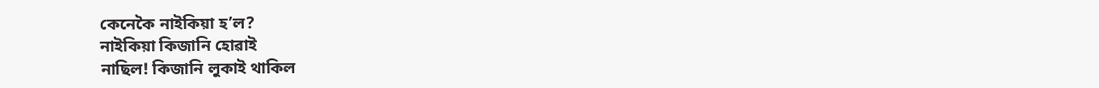কেনেকৈ নাইকিয়া হ’ল?
নাইকিয়া কিজানি হোৱাই
নাছিল! কিজানি লুকাই থাকিল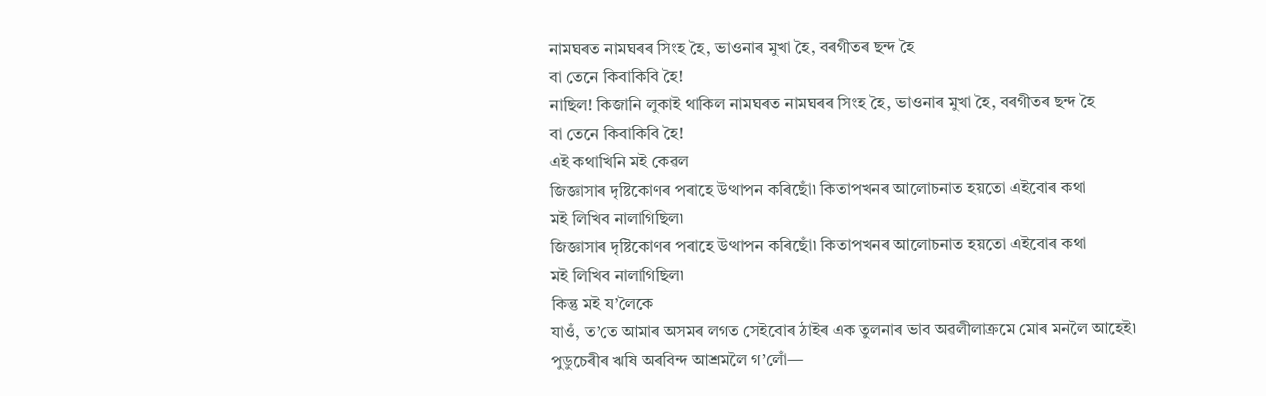নামঘৰত নামঘৰৰ সিংহ হৈ, ভাওনাৰ মুখা হৈ, বৰগীতৰ ছন্দ হৈ
বা তেনে কিবাকিবি হৈ!
নাছিল! কিজানি লুকাই থাকিল নামঘৰত নামঘৰৰ সিংহ হৈ, ভাওনাৰ মুখা হৈ, বৰগীতৰ ছন্দ হৈ
বা তেনে কিবাকিবি হৈ!
এই কথাখিনি মই কেৱল
জিজ্ঞাসাৰ দৃষ্টিকোণৰ পৰাহে উত্থাপন কৰিছোঁ৷ কিতাপখনৰ আলোচনাত হয়তো এইবোৰ কথা
মই লিখিব নালাগিছিল৷
জিজ্ঞাসাৰ দৃষ্টিকোণৰ পৰাহে উত্থাপন কৰিছোঁ৷ কিতাপখনৰ আলোচনাত হয়তো এইবোৰ কথা
মই লিখিব নালাগিছিল৷
কিন্তু মই য’লৈকে
যাওঁ, ত’তে আমাৰ অসমৰ লগত সেইবোৰ ঠাইৰ এক তুলনাৰ ভাব অৱলীলাক্ৰমে মোৰ মনলৈ আহেই৷
পুডুচেৰীৰ ঋষি অৰবিন্দ আশ্ৰমলৈ গ’লোঁ—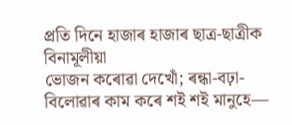প্ৰতি দিনে হাজাৰ হাজাৰ ছাত্ৰ-ছাত্ৰীক বিনামূলীয়া
ভোজন কৰোৱা দেখোঁ; ৰন্ধা-বঢ়া-বিলোৱাৰ কাম কৰে শই শই মানুহে—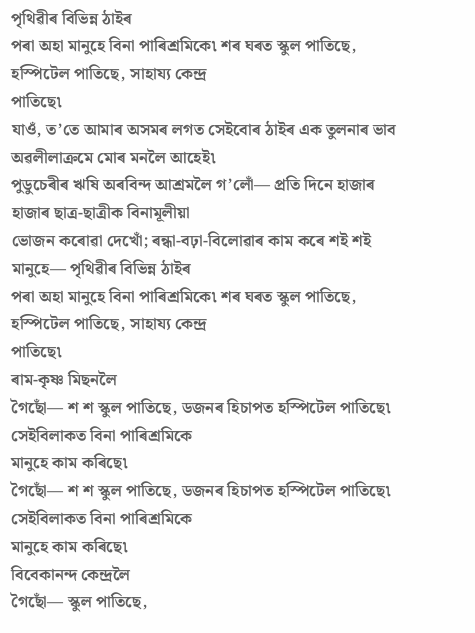পৃথিৱীৰ বিভিন্ন ঠাইৰ
পৰা অহা মানুহে বিনা পাৰিশ্ৰমিকে৷ শৰ ঘৰত স্কুল পাতিছে, হস্পিটেল পাতিছে, সাহায্য কেন্দ্ৰ
পাতিছে৷
যাওঁ, ত’তে আমাৰ অসমৰ লগত সেইবোৰ ঠাইৰ এক তুলনাৰ ভাব অৱলীলাক্ৰমে মোৰ মনলৈ আহেই৷
পুডুচেৰীৰ ঋষি অৰবিন্দ আশ্ৰমলৈ গ’লোঁ— প্ৰতি দিনে হাজাৰ হাজাৰ ছাত্ৰ-ছাত্ৰীক বিনামূলীয়া
ভোজন কৰোৱা দেখোঁ; ৰন্ধা-বঢ়া-বিলোৱাৰ কাম কৰে শই শই মানুহে— পৃথিৱীৰ বিভিন্ন ঠাইৰ
পৰা অহা মানুহে বিনা পাৰিশ্ৰমিকে৷ শৰ ঘৰত স্কুল পাতিছে, হস্পিটেল পাতিছে, সাহায্য কেন্দ্ৰ
পাতিছে৷
ৰাম-কৃষ্ণ মিছনলৈ
গৈছোঁ— শ শ স্কুল পাতিছে, ডজনৰ হিচাপত হস্পিটেল পাতিছে৷ সেইবিলাকত বিনা পাৰিশ্ৰমিকে
মানুহে কাম কৰিছে৷
গৈছোঁ— শ শ স্কুল পাতিছে, ডজনৰ হিচাপত হস্পিটেল পাতিছে৷ সেইবিলাকত বিনা পাৰিশ্ৰমিকে
মানুহে কাম কৰিছে৷
বিবেকানন্দ কেন্দ্ৰলৈ
গৈছোঁ— স্কুল পাতিছে,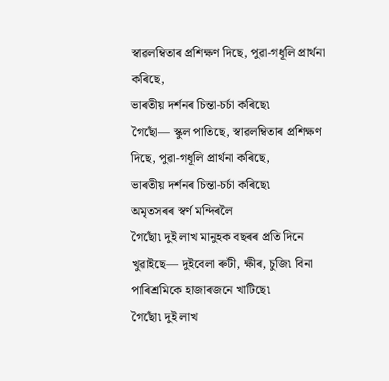স্বাৱলম্বিতাৰ প্ৰশিক্ষণ দিছে, পুৱা-গধূলি প্ৰাৰ্থনা কৰিছে,
ভাৰতীয় দৰ্শনৰ চিন্তা-চৰ্চা কৰিছে৷
গৈছোঁ— স্কুল পাতিছে, স্বাৱলম্বিতাৰ প্ৰশিক্ষণ দিছে, পুৱা-গধূলি প্ৰাৰ্থনা কৰিছে,
ভাৰতীয় দৰ্শনৰ চিন্তা-চৰ্চা কৰিছে৷
অমৃতসৰৰ স্বৰ্ণ মন্দিৰলৈ
গৈছোঁ৷ দুই লাখ মানুহক বছৰৰ প্ৰতি দিনে খুৱাইছে— দুইবেলা ৰুটী, ক্ষীৰ, চুজি৷ বিনা
পাৰিশ্ৰমিকে হাজাৰজনে খাটিছে৷
গৈছোঁ৷ দুই লাখ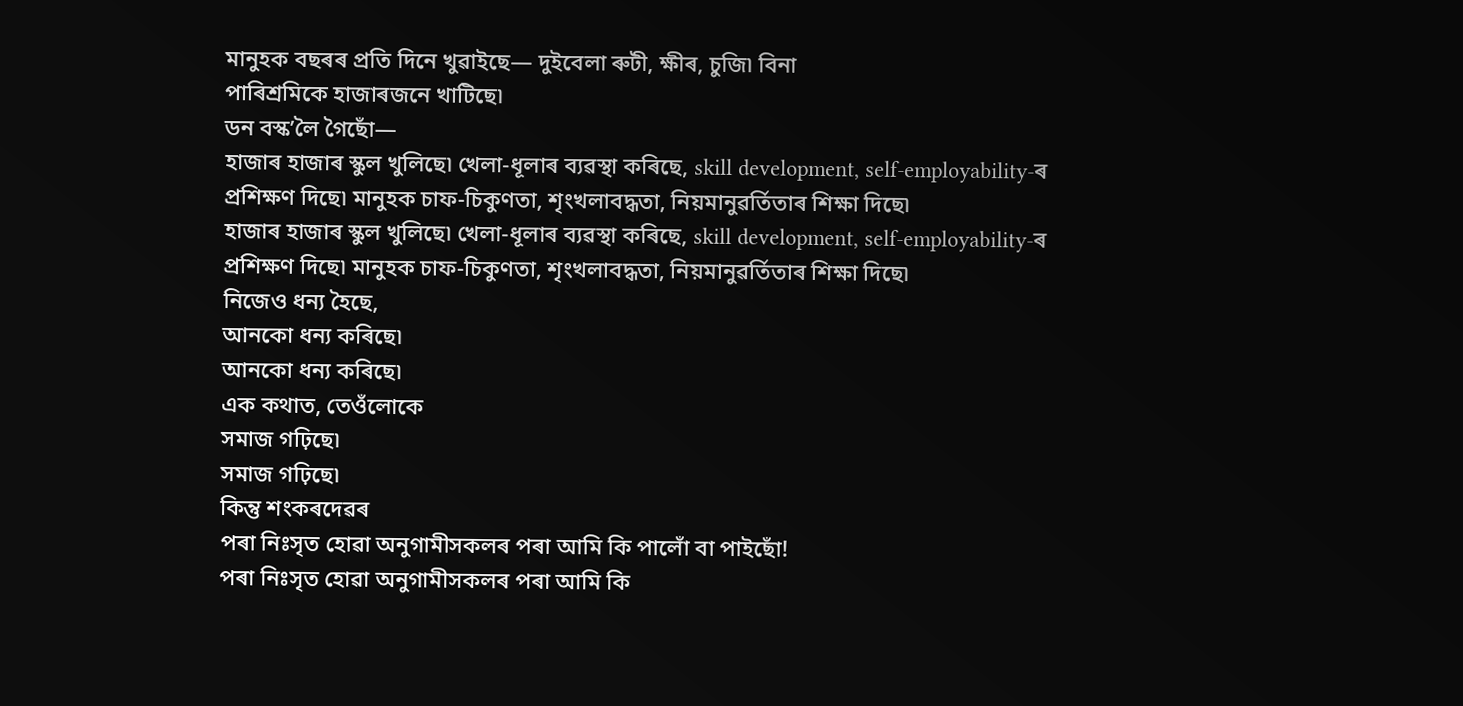মানুহক বছৰৰ প্ৰতি দিনে খুৱাইছে— দুইবেলা ৰুটী, ক্ষীৰ, চুজি৷ বিনা
পাৰিশ্ৰমিকে হাজাৰজনে খাটিছে৷
ডন বস্ক’লৈ গৈছোঁ—
হাজাৰ হাজাৰ স্কুল খুলিছে৷ খেলা-ধূলাৰ ব্যৱস্থা কৰিছে, skill development, self-employability-ৰ
প্ৰশিক্ষণ দিছে৷ মানুহক চাফ-চিকুণতা, শৃংখলাবদ্ধতা, নিয়মানুৱৰ্তিতাৰ শিক্ষা দিছে৷
হাজাৰ হাজাৰ স্কুল খুলিছে৷ খেলা-ধূলাৰ ব্যৱস্থা কৰিছে, skill development, self-employability-ৰ
প্ৰশিক্ষণ দিছে৷ মানুহক চাফ-চিকুণতা, শৃংখলাবদ্ধতা, নিয়মানুৱৰ্তিতাৰ শিক্ষা দিছে৷
নিজেও ধন্য হৈছে,
আনকো ধন্য কৰিছে৷
আনকো ধন্য কৰিছে৷
এক কথাত, তেওঁলোকে
সমাজ গঢ়িছে৷
সমাজ গঢ়িছে৷
কিন্তু শংকৰদেৱৰ
পৰা নিঃসৃত হোৱা অনুগামীসকলৰ পৰা আমি কি পালোঁ বা পাইছোঁ!
পৰা নিঃসৃত হোৱা অনুগামীসকলৰ পৰা আমি কি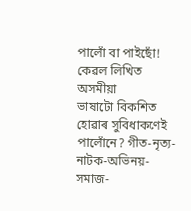পালোঁ বা পাইছোঁ!
কেৱল লিখিত অসমীয়া
ভাষাটো বিকশিত হোৱাৰ সুবিধাকণেই পালোঁনে? গীত-নৃত্য-নাটক-অভিনয়-সমাজ-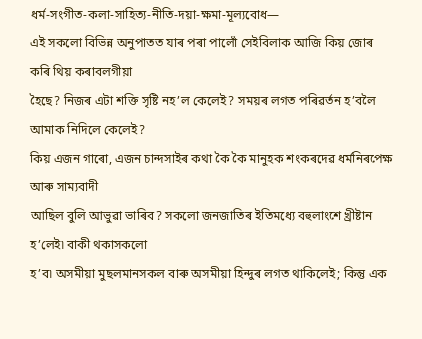ধৰ্ম-সংগীত-কলা-সাহিত্য-নীতি-দয়া-ক্ষমা-মূল্যবোধ—
এই সকলো বিভিন্ন অনুপাতত যাৰ পৰা পালোঁ সেইবিলাক আজি কিয় জোৰ কৰি থিয় কৰাবলগীয়া
হৈছে? নিজৰ এটা শক্তি সৃষ্টি নহ’ল কেলেই? সময়ৰ লগত পৰিৱৰ্তন হ’বলৈ আমাক নিদিলে কেলেই?
কিয় এজন গাৰো, এজন চান্দসাইৰ কথা কৈ কৈ মানুহক শংকৰদেৱ ধৰ্মনিৰপেক্ষ আৰু সাম্যবাদী
আছিল বুলি আভুৱা ভাৰিব? সকলো জনজাতিৰ ইতিমধ্যে বহুলাংশে খ্ৰীষ্টান হ’লেই৷ বাকী থকাসকলো
হ’ব৷ অসমীয়া মুছলমানসকল বাৰু অসমীয়া হিন্দুৰ লগত থাকিলেই; কিন্তু এক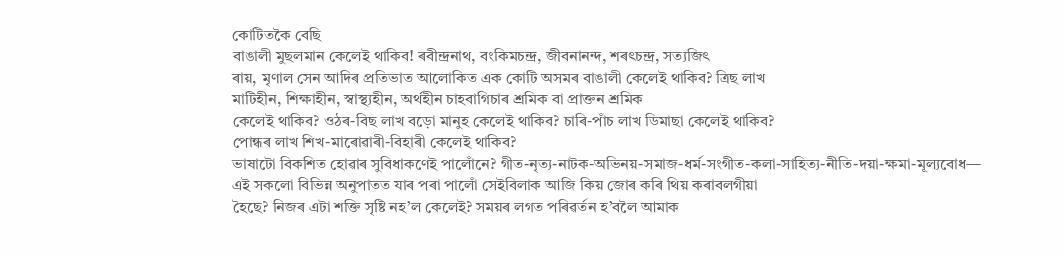কোটিতকৈ বেছি
বাঙালী মুছলমান কেলেই থাকিব! ৰবীন্দ্ৰনাথ, বংকিমচন্দ্ৰ, জীবনানন্দ, শৰৎচন্দ্ৰ, সত্যজিৎ
ৰায়, মৃণাল সেন আদিৰ প্ৰতিভাত আলোকিত এক কোটি অসমৰ বাঙালী কেলেই থাকিব? ত্ৰিছ লাখ
মাটিহীন, শিক্ষাহীন, স্বাস্থ্যহীন, অৰ্থহীন চাহবাগিচাৰ শ্ৰমিক বা প্ৰাক্তন শ্ৰমিক
কেলেই থাকিব? ওঠৰ-বিছ লাখ বড়ো মানুহ কেলেই থাকিব? চাৰি-পাঁচ লাখ ডিমাছা কেলেই থাকিব?
পোন্ধৰ লাখ শিখ-মাৰোৱাৰী-বিহাৰী কেলেই থাকিব?
ভাষাটো বিকশিত হোৱাৰ সুবিধাকণেই পালোঁনে? গীত-নৃত্য-নাটক-অভিনয়-সমাজ-ধৰ্ম-সংগীত-কলা-সাহিত্য-নীতি-দয়া-ক্ষমা-মূল্যবোধ—
এই সকলো বিভিন্ন অনুপাতত যাৰ পৰা পালোঁ সেইবিলাক আজি কিয় জোৰ কৰি থিয় কৰাবলগীয়া
হৈছে? নিজৰ এটা শক্তি সৃষ্টি নহ’ল কেলেই? সময়ৰ লগত পৰিৱৰ্তন হ’বলৈ আমাক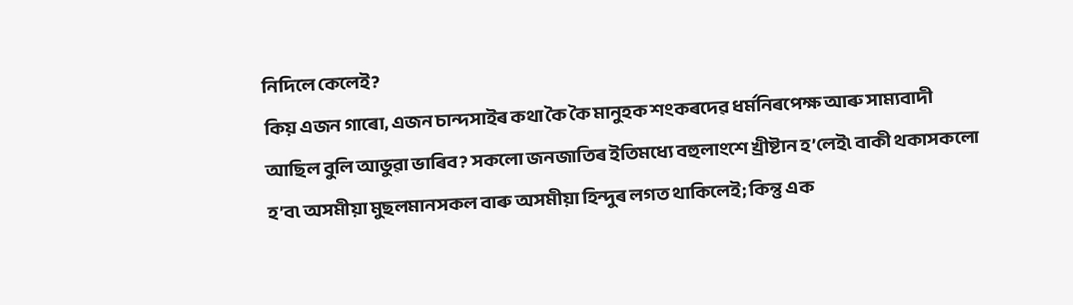নিদিলে কেলেই?
কিয় এজন গাৰো, এজন চান্দসাইৰ কথা কৈ কৈ মানুহক শংকৰদেৱ ধৰ্মনিৰপেক্ষ আৰু সাম্যবাদী
আছিল বুলি আভুৱা ভাৰিব? সকলো জনজাতিৰ ইতিমধ্যে বহুলাংশে খ্ৰীষ্টান হ’লেই৷ বাকী থকাসকলো
হ’ব৷ অসমীয়া মুছলমানসকল বাৰু অসমীয়া হিন্দুৰ লগত থাকিলেই; কিন্তু এক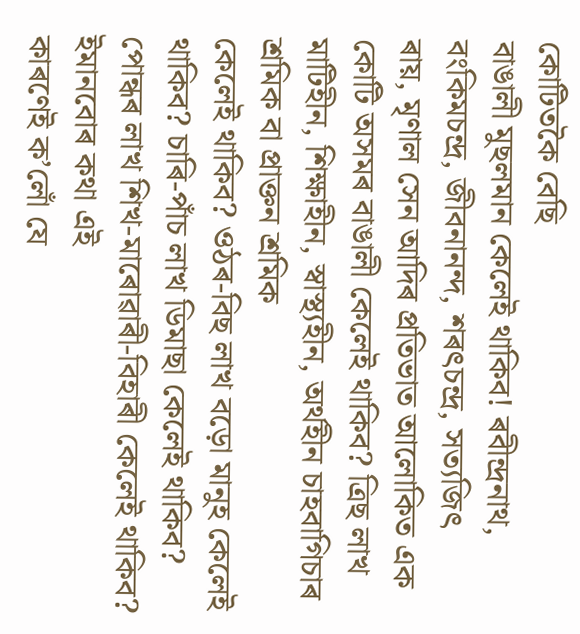কোটিতকৈ বেছি
বাঙালী মুছলমান কেলেই থাকিব! ৰবীন্দ্ৰনাথ, বংকিমচন্দ্ৰ, জীবনানন্দ, শৰৎচন্দ্ৰ, সত্যজিৎ
ৰায়, মৃণাল সেন আদিৰ প্ৰতিভাত আলোকিত এক কোটি অসমৰ বাঙালী কেলেই থাকিব? ত্ৰিছ লাখ
মাটিহীন, শিক্ষাহীন, স্বাস্থ্যহীন, অৰ্থহীন চাহবাগিচাৰ শ্ৰমিক বা প্ৰাক্তন শ্ৰমিক
কেলেই থাকিব? ওঠৰ-বিছ লাখ বড়ো মানুহ কেলেই থাকিব? চাৰি-পাঁচ লাখ ডিমাছা কেলেই থাকিব?
পোন্ধৰ লাখ শিখ-মাৰোৱাৰী-বিহাৰী কেলেই থাকিব?
ইমানবোৰ কথা এই
কাৰণেই ক’লোঁ যে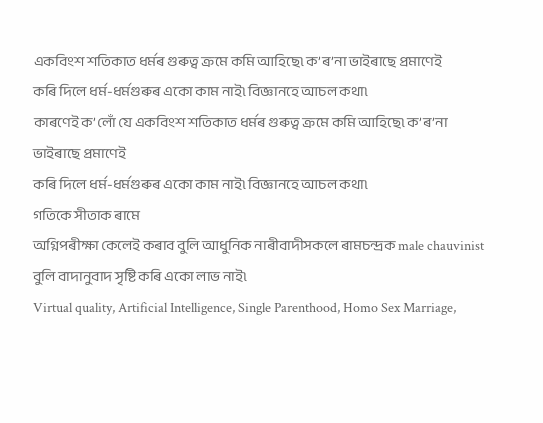একবিংশ শতিকাত ধৰ্মৰ গুৰুত্ব ক্ৰমে কমি আহিছে৷ ক’ৰ’না ভাইৰাছে প্ৰমাণেই
কৰি দিলে ধৰ্ম-ধৰ্মগুৰুৰ একো কাম নাই৷ বিজ্ঞানহে আচল কথা৷
কাৰণেই ক’লোঁ যে একবিংশ শতিকাত ধৰ্মৰ গুৰুত্ব ক্ৰমে কমি আহিছে৷ ক’ৰ’না ভাইৰাছে প্ৰমাণেই
কৰি দিলে ধৰ্ম-ধৰ্মগুৰুৰ একো কাম নাই৷ বিজ্ঞানহে আচল কথা৷
গতিকে সীতাক ৰামে
অগ্নিপৰীক্ষা কেলেই কৰাব বুলি আধুনিক নাৰীবাদীসকলে ৰামচন্দ্ৰক male chauvinist বুলি বাদানুবাদ সৃষ্টি কৰি একো লাভ নাই৷
Virtual quality, Artificial Intelligence, Single Parenthood, Homo Sex Marriage,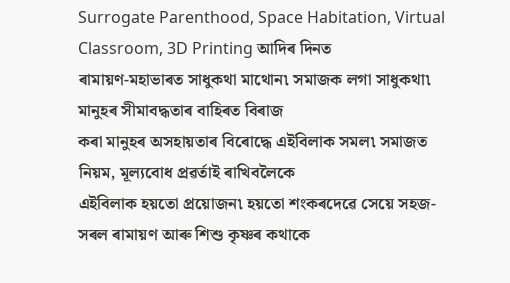Surrogate Parenthood, Space Habitation, Virtual Classroom, 3D Printing আদিৰ দিনত
ৰামায়ণ-মহাভাৰত সাধুকথা মাথোন৷ সমাজক লগা সাধুকথা৷ মানুহৰ সীমাবদ্ধতাৰ বাহিৰত বিৰাজ
কৰা মানুহৰ অসহায়তাৰ বিৰোদ্ধে এইবিলাক সমল৷ সমাজত নিয়ম, মূল্যবোধ প্ৰৱৰ্তাই ৰাখিবলৈকে
এইবিলাক হয়তো প্ৰয়োজন৷ হয়তো শংকৰদেৱে সেয়ে সহজ-সৰল ৰামায়ণ আৰু শিশু কৃষ্ণৰ কথাকে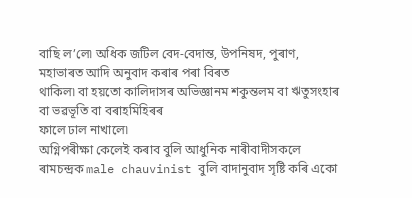বাছি ল’লে৷ অধিক জটিল বেদ-বেদান্ত, উপনিষদ, পুৰাণ, মহাভাৰত আদি অনুবাদ কৰাৰ পৰা বিৰত
থাকিল৷ বা হয়তো কালিদাসৰ অভিজ্ঞানম শকুন্তলম বা ঋতুসংহাৰ বা ভৱভূতি বা বৰাহমিহিৰৰ
ফালে ঢাল নাখালে৷
অগ্নিপৰীক্ষা কেলেই কৰাব বুলি আধুনিক নাৰীবাদীসকলে ৰামচন্দ্ৰক male chauvinist বুলি বাদানুবাদ সৃষ্টি কৰি একো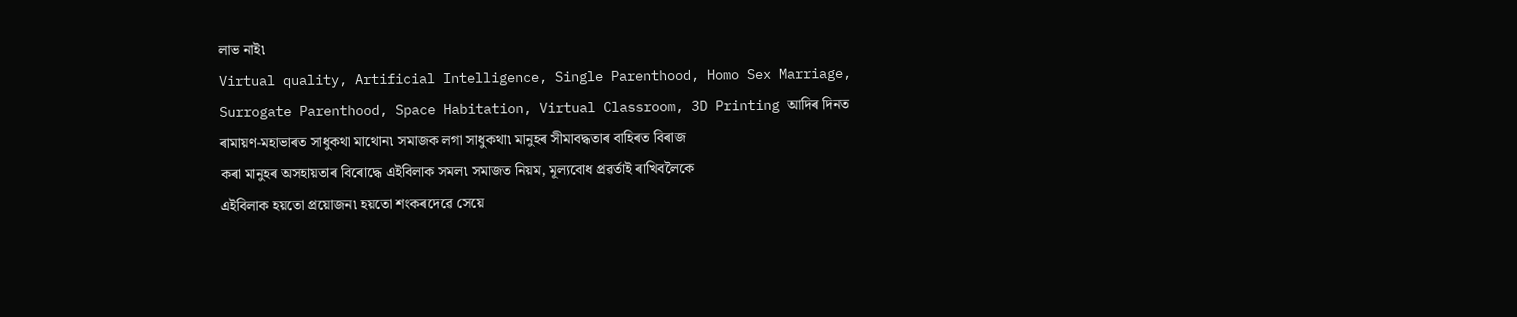লাভ নাই৷
Virtual quality, Artificial Intelligence, Single Parenthood, Homo Sex Marriage,
Surrogate Parenthood, Space Habitation, Virtual Classroom, 3D Printing আদিৰ দিনত
ৰামায়ণ-মহাভাৰত সাধুকথা মাথোন৷ সমাজক লগা সাধুকথা৷ মানুহৰ সীমাবদ্ধতাৰ বাহিৰত বিৰাজ
কৰা মানুহৰ অসহায়তাৰ বিৰোদ্ধে এইবিলাক সমল৷ সমাজত নিয়ম, মূল্যবোধ প্ৰৱৰ্তাই ৰাখিবলৈকে
এইবিলাক হয়তো প্ৰয়োজন৷ হয়তো শংকৰদেৱে সেয়ে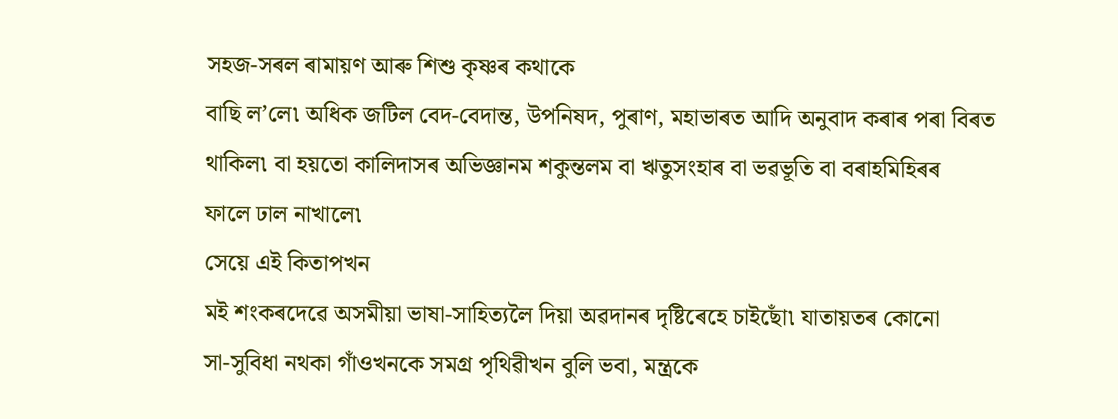সহজ-সৰল ৰামায়ণ আৰু শিশু কৃষ্ণৰ কথাকে
বাছি ল’লে৷ অধিক জটিল বেদ-বেদান্ত, উপনিষদ, পুৰাণ, মহাভাৰত আদি অনুবাদ কৰাৰ পৰা বিৰত
থাকিল৷ বা হয়তো কালিদাসৰ অভিজ্ঞানম শকুন্তলম বা ঋতুসংহাৰ বা ভৱভূতি বা বৰাহমিহিৰৰ
ফালে ঢাল নাখালে৷
সেয়ে এই কিতাপখন
মই শংকৰদেৱে অসমীয়া ভাষা-সাহিত্যলৈ দিয়া অৱদানৰ দৃষ্টিৰেহে চাইছোঁ৷ যাতায়তৰ কোনো
সা-সুবিধা নথকা গাঁওখনকে সমগ্ৰ পৃথিৱীখন বুলি ভবা, মন্ত্ৰকে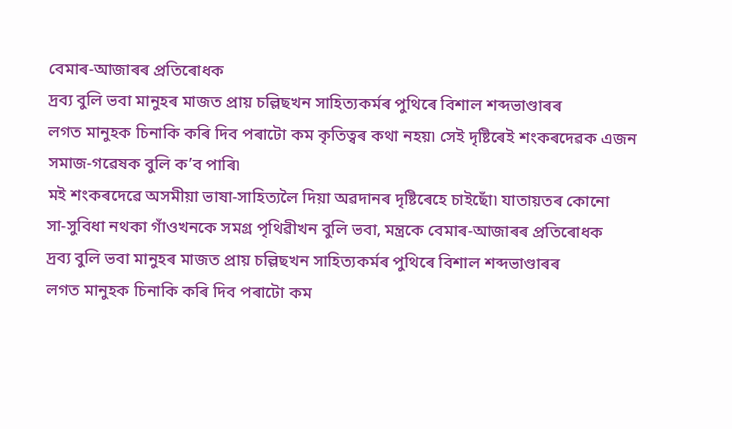বেমাৰ-আজাৰৰ প্ৰতিৰোধক
দ্ৰব্য বুলি ভবা মানুহৰ মাজত প্ৰায় চল্লিছখন সাহিত্যকৰ্মৰ পুথিৰে বিশাল শব্দভাণ্ডাৰৰ
লগত মানুহক চিনাকি কৰি দিব পৰাটো কম কৃতিত্বৰ কথা নহয়৷ সেই দৃষ্টিৰেই শংকৰদেৱক এজন
সমাজ-গৱেষক বুলি ক’ব পাৰি৷
মই শংকৰদেৱে অসমীয়া ভাষা-সাহিত্যলৈ দিয়া অৱদানৰ দৃষ্টিৰেহে চাইছোঁ৷ যাতায়তৰ কোনো
সা-সুবিধা নথকা গাঁওখনকে সমগ্ৰ পৃথিৱীখন বুলি ভবা, মন্ত্ৰকে বেমাৰ-আজাৰৰ প্ৰতিৰোধক
দ্ৰব্য বুলি ভবা মানুহৰ মাজত প্ৰায় চল্লিছখন সাহিত্যকৰ্মৰ পুথিৰে বিশাল শব্দভাণ্ডাৰৰ
লগত মানুহক চিনাকি কৰি দিব পৰাটো কম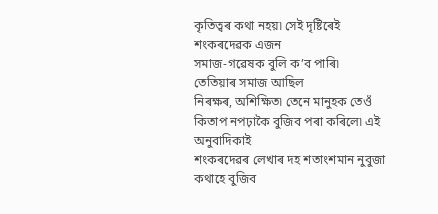কৃতিত্বৰ কথা নহয়৷ সেই দৃষ্টিৰেই শংকৰদেৱক এজন
সমাজ-গৱেষক বুলি ক’ব পাৰি৷
তেতিয়াৰ সমাজ আছিল
নিৰক্ষৰ, অশিক্ষিত৷ তেনে মানুহক তেওঁ কিতাপ নপঢ়াকৈ বুজিব পৰা কৰিলে৷ এই অনুবাদিকাই
শংকৰদেৱৰ লেখাৰ দহ শতাংশমান নুবুজা কথাহে বুজিব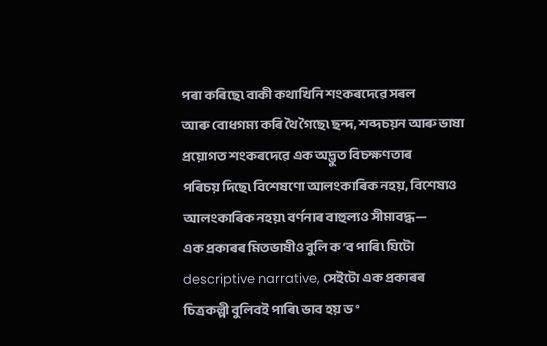পৰা কৰিছে৷ বাকী কথাখিনি শংকৰদেৱে সৰল
আৰু বোধগম্য কৰি থৈ গৈছে৷ ছন্দ, শব্দচয়ন আৰু ভাষা প্ৰয়োগত শংকৰদেৱে এক অদ্ভুত বিচক্ষণতাৰ
পৰিচয় দিছে৷ বিশেষণো আলংকাৰিক নহয়, বিশেষ্যও আলংকাৰিক নহয়৷ বৰ্ণনাৰ বাহুল্যও সীমাবদ্ধ—
এক প্ৰকাৰৰ মিতভাষীও বুলি ক’ব পাৰি৷ যিটো descriptive narrative, সেইটো এক প্ৰকাৰৰ
চিত্ৰকল্পী বুলিবই পাৰি৷ ভাব হয় ড°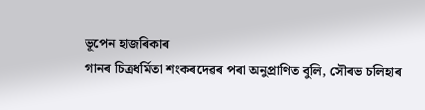ভূপেন হাজৰিকাৰ
গানৰ চিত্ৰধৰ্মিতা শংকৰদেৱৰ পৰা অনুপ্ৰাণিত বুলি, সৌৰভ চলিহাৰ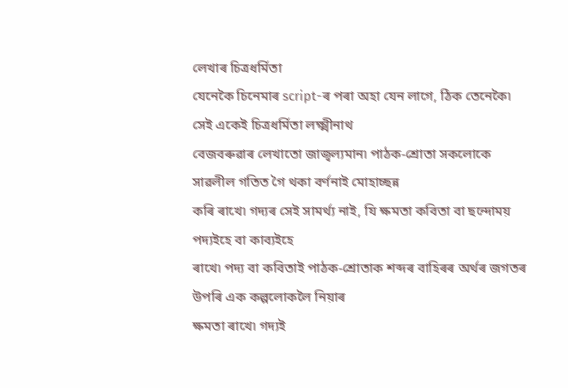লেখাৰ চিত্ৰধৰ্মিতা
যেনেকৈ চিনেমাৰ script-ৰ পৰা অহা যেন লাগে, ঠিক তেনেকৈ৷ সেই একেই চিত্ৰধৰ্মিতা লক্ষ্মীনাথ
বেজবৰুৱাৰ লেখাতো জাজ্বল্যমান৷ পাঠক-শ্ৰোতা সকলোকে সাৱলীল গতিত গৈ থকা বৰ্ণনাই মোহাচ্ছন্ন
কৰি ৰাখে৷ গদ্যৰ সেই সামৰ্থ্য নাই, যি ক্ষমতা কবিতা বা ছন্দোময় পদ্যইহে বা কাব্যইহে
ৰাখে৷ পদ্য বা কবিতাই পাঠক-শ্ৰোতাক শব্দৰ বাহিৰৰ অৰ্থৰ জগতৰ উপৰি এক কল্পলোকলৈ নিয়াৰ
ক্ষমতা ৰাখে৷ গদ্যই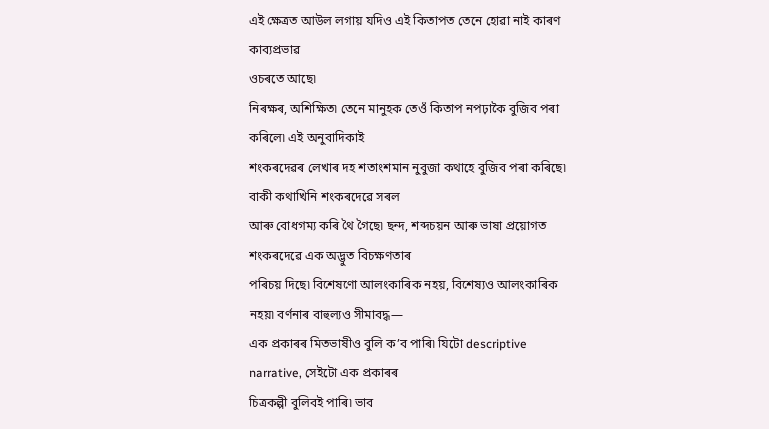এই ক্ষেত্ৰত আউল লগায় যদিও এই কিতাপত তেনে হোৱা নাই কাৰণ কাব্যপ্ৰভাৱ
ওচৰতে আছে৷
নিৰক্ষৰ, অশিক্ষিত৷ তেনে মানুহক তেওঁ কিতাপ নপঢ়াকৈ বুজিব পৰা কৰিলে৷ এই অনুবাদিকাই
শংকৰদেৱৰ লেখাৰ দহ শতাংশমান নুবুজা কথাহে বুজিব পৰা কৰিছে৷ বাকী কথাখিনি শংকৰদেৱে সৰল
আৰু বোধগম্য কৰি থৈ গৈছে৷ ছন্দ, শব্দচয়ন আৰু ভাষা প্ৰয়োগত শংকৰদেৱে এক অদ্ভুত বিচক্ষণতাৰ
পৰিচয় দিছে৷ বিশেষণো আলংকাৰিক নহয়, বিশেষ্যও আলংকাৰিক নহয়৷ বৰ্ণনাৰ বাহুল্যও সীমাবদ্ধ—
এক প্ৰকাৰৰ মিতভাষীও বুলি ক’ব পাৰি৷ যিটো descriptive narrative, সেইটো এক প্ৰকাৰৰ
চিত্ৰকল্পী বুলিবই পাৰি৷ ভাব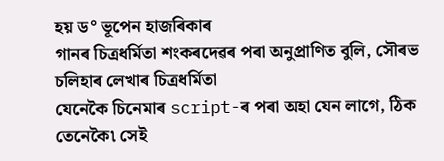হয় ড° ভূপেন হাজৰিকাৰ
গানৰ চিত্ৰধৰ্মিতা শংকৰদেৱৰ পৰা অনুপ্ৰাণিত বুলি, সৌৰভ চলিহাৰ লেখাৰ চিত্ৰধৰ্মিতা
যেনেকৈ চিনেমাৰ script-ৰ পৰা অহা যেন লাগে, ঠিক তেনেকৈ৷ সেই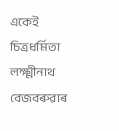একেই চিত্ৰধৰ্মিতা লক্ষ্মীনাথ
বেজবৰুৱাৰ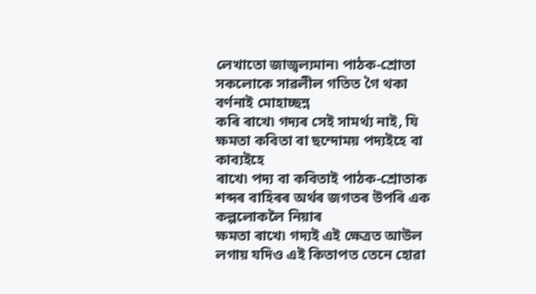লেখাতো জাজ্বল্যমান৷ পাঠক-শ্ৰোতা সকলোকে সাৱলীল গতিত গৈ থকা বৰ্ণনাই মোহাচ্ছন্ন
কৰি ৰাখে৷ গদ্যৰ সেই সামৰ্থ্য নাই, যি ক্ষমতা কবিতা বা ছন্দোময় পদ্যইহে বা কাব্যইহে
ৰাখে৷ পদ্য বা কবিতাই পাঠক-শ্ৰোতাক শব্দৰ বাহিৰৰ অৰ্থৰ জগতৰ উপৰি এক কল্পলোকলৈ নিয়াৰ
ক্ষমতা ৰাখে৷ গদ্যই এই ক্ষেত্ৰত আউল লগায় যদিও এই কিতাপত তেনে হোৱা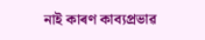নাই কাৰণ কাব্যপ্ৰভাৱ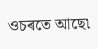ওচৰতে আছে৷